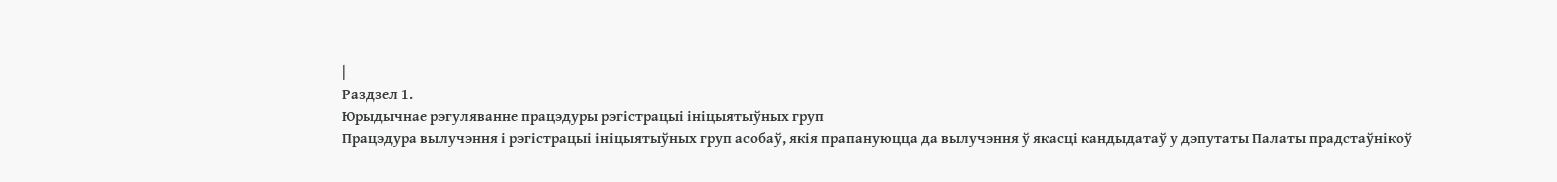|
Раздзел 1.
Юрыдычнае рэгуляванне працэдуры рэгістрацыі ініцыятыўных груп
Працэдура вылучэння і рэгістрацыі ініцыятыўных груп асобаў, якія прапануюцца да вылучэння ў якасці кандыдатаў у дэпутаты Палаты прадстаўнікоў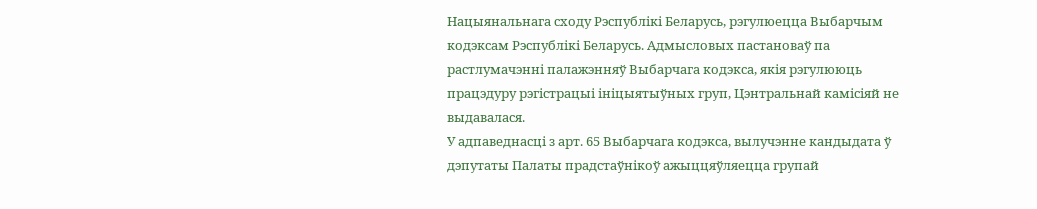Нацыянальнага сходу Рэспублікі Беларусь, рэгулюецца Выбарчым кодэксам Рэспублікі Беларусь. Адмысловых пастановаў па растлумачэнні палажэнняў Выбарчага кодэкса, якія рэгулююць працэдуру рэгістрацыі ініцыятыўных груп, Цэнтральнай камісіяй не выдавалася.
У адпаведнасці з арт. 65 Выбарчага кодэкса, вылучэнне кандыдата ў дэпутаты Палаты прадстаўнікоў ажыццяўляецца групай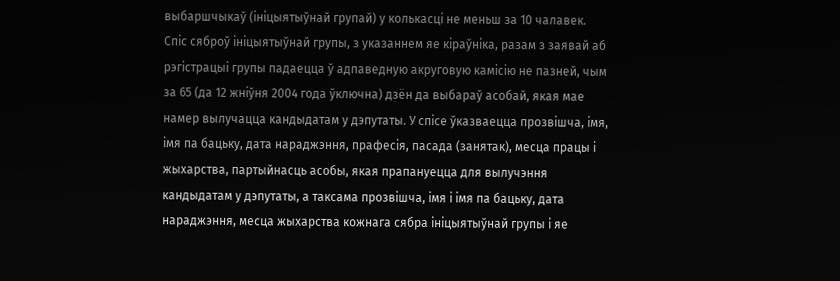выбаршчыкаў (ініцыятыўнай групай) у колькасці не меньш за 10 чалавек. Спіс сяброў ініцыятыўнай групы, з указаннем яе кіраўніка, разам з заявай аб рэгістрацыі групы падаецца ў адпаведную акруговую камісію не пазней, чым за 65 (да 12 жніўня 2004 года ўключна) дзён да выбараў асобай, якая мае намер вылучацца кандыдатам у дэпутаты. У спісе ўказваецца прозвішча, імя, імя па бацьку, дата нараджэння, прафесія, пасада (занятак), месца працы і жыхарства, партыйнасць асобы, якая прапануецца для вылучэння кандыдатам у дэпутаты, а таксама прозвішча, імя і імя па бацьку, дата нараджэння, месца жыхарства кожнага сябра ініцыятыўнай групы і яе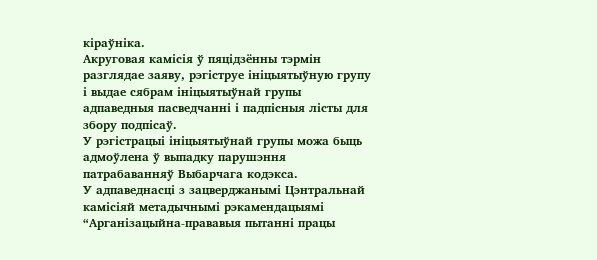кіраўніка.
Акруговая камісія ў пяцідзённы тэрмін разглядае заяву, рэгіструе ініцыятыўную групу і выдае сябрам ініцыятыўнай групы адпаведныя пасведчанні і падпісныя лісты для збору подпісаў.
У рэгістрацыі ініцыятыўнай групы можа быць адмоўлена ў выпадку парушэння патрабаванняў Выбарчага кодэкса.
У адпаведнасці з зацверджанымі Цэнтральнай камісіяй метадычнымі рэкамендацыямі “Арганізацыйна-прававыя пытанні працы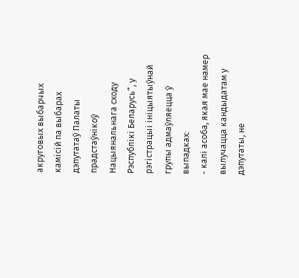акруговых выбарчых камісій па выбарах дэпутатаў Палаты прадстаўнікоў Нацыянальнага сходу Рэспублікі Беларусь”, у рэгістрацыі ініцыятыўнай групы адмаўляецца ў выпадках:
- калі асоба, якая мае намер вылучацца кандыдатам у дэпутаты, не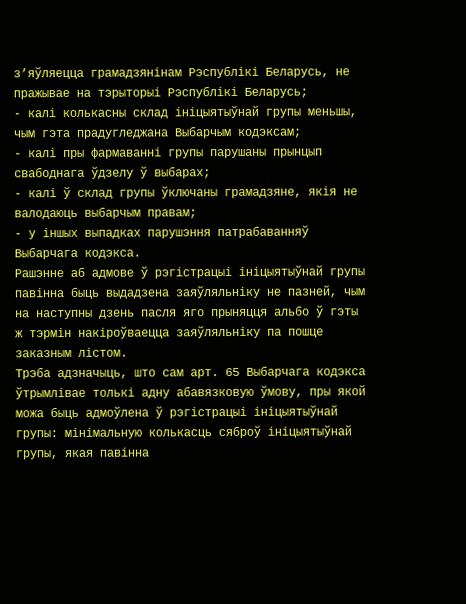з’яўляецца грамадзянінам Рэспублікі Беларусь, не пражывае на тэрыторыі Рэспублікі Беларусь;
- калі колькасны склад ініцыятыўнай групы меньшы, чым гэта прадугледжана Выбарчым кодэксам;
- калі пры фармаванні групы парушаны прынцып свабоднага ўдзелу ў выбарах;
- калі ў склад групы ўключаны грамадзяне, якія не валодаюць выбарчым правам;
- у іншых выпадках парушэння патрабаванняў Выбарчага кодэкса.
Рашэнне аб адмове ў рэгістрацыі ініцыятыўнай групы павінна быць выдадзена заяўляльніку не пазней, чым на наступны дзень пасля яго прыняцця альбо ў гэты ж тэрмін накіроўваецца заяўляльніку па пошце заказным лістом.
Трэба адзначыць, што сам арт. 65 Выбарчага кодэкса ўтрымлівае толькі адну абавязковую ўмову, пры якой можа быць адмоўлена ў рэгістрацыі ініцыятыўнай групы: мінімальную колькасць сяброў ініцыятыўнай групы, якая павінна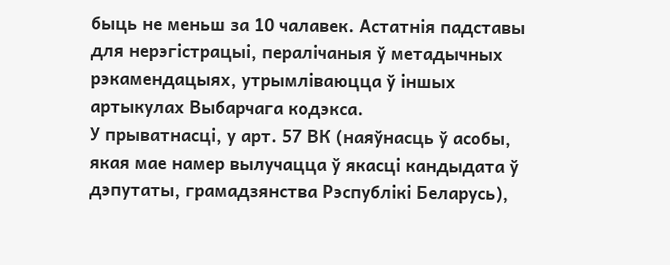быць не меньш за 10 чалавек. Астатнія падставы для нерэгістрацыі, пералічаныя ў метадычных рэкамендацыях, утрымліваюцца ў іншых артыкулах Выбарчага кодэкса.
У прыватнасці, у арт. 57 ВК (наяўнасць ў асобы, якая мае намер вылучацца ў якасці кандыдата ў дэпутаты, грамадзянства Рэспублікі Беларусь),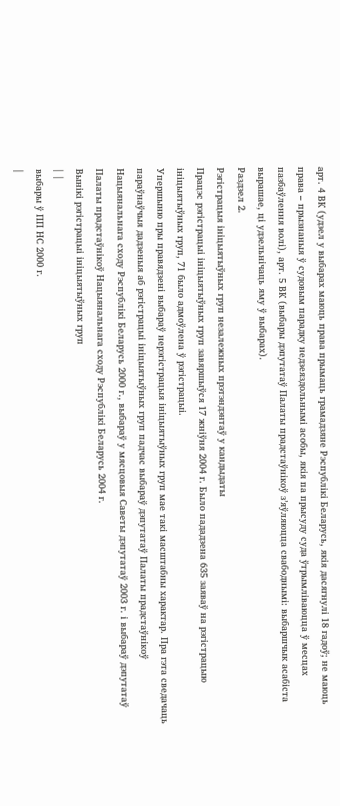арт. 4 ВК (удзел у выбарах маюць права прымаць грамадзяне Рэспублікі Беларусь, якія дасягнулі 18 гадоў; не маюць права – прызнаныя ў судовым парадку недзеяздольнымі асобы, якія па прысуду суда ўтрымліваюцца ў месцах пазбаўлення волі), арт. 5 ВК (выбары дэпутатаў Палаты прадстаўнікоў з’яўляюцца свабоднымі: выбаршчык асабіста вырашае, ці удзельнічаць яму ў выбарах).
Раздзел 2.
Рэгістрацыя ініцыятыўных груп незалежных прэтэндэнтаў у кандыдаты
Працэс рэгістрацыі ініцыятыўных груп завяршыўся 17 жніўня 2004 г. Было пададзена 635 заяваў на рэгістрацыю ініцыятыўных груп, 71 было адмоўлена ў рэгістрацыі.
Упершыню пры правядзені выбараў нерэгістрацыя ініцыятыўных груп мае такі масштабны характар. Пра гэта сведачаць параўнаўчыя дадзеныя аб рэгістрацыі ініцыятыўных груп падчас выбараў дэпутатаў Палаты прадстаўнікоў Нацыянальнага сходу Рэспублікі Беларусь 2000 г., выбараў у мясцовыя Саветы дэпутатаў 2003 г. і выбараў дэпутатаў Палаты прадстаўнікоў Нацыянальнага сходу Рэспублікі Беларусь 2004 г.
Вынікі рэгістрацыі ініцыятыўных груп
| |
выбары ў ПП НС 2000 г.
|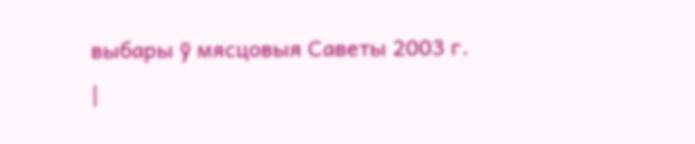выбары ў мясцовыя Саветы 2003 г.
|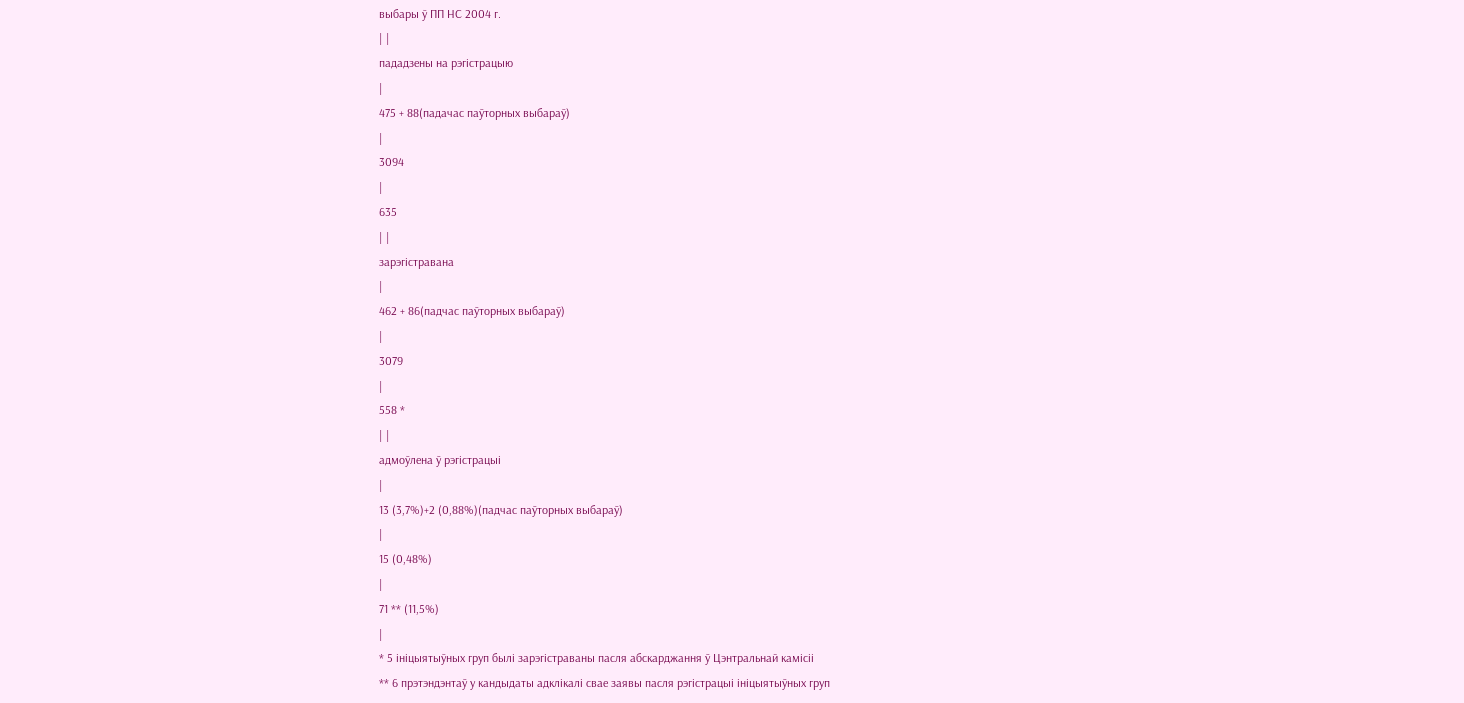выбары ў ПП НС 2004 г.
| |
пададзены на рэгістрацыю
|
475 + 88(падачас паўторных выбараў)
|
3094
|
635
| |
зарэгістравана
|
462 + 86(падчас паўторных выбараў)
|
3079
|
558 *
| |
адмоўлена ў рэгістрацыі
|
13 (3,7%)+2 (0,88%)(падчас паўторных выбараў)
|
15 (0,48%)
|
71 ** (11,5%)
|
* 5 ініцыятыўных груп былі зарэгістраваны пасля абскарджання ў Цэнтральнай камісіі
** 6 прэтэндэнтаў у кандыдаты адклікалі свае заявы пасля рэгістрацыі ініцыятыўных груп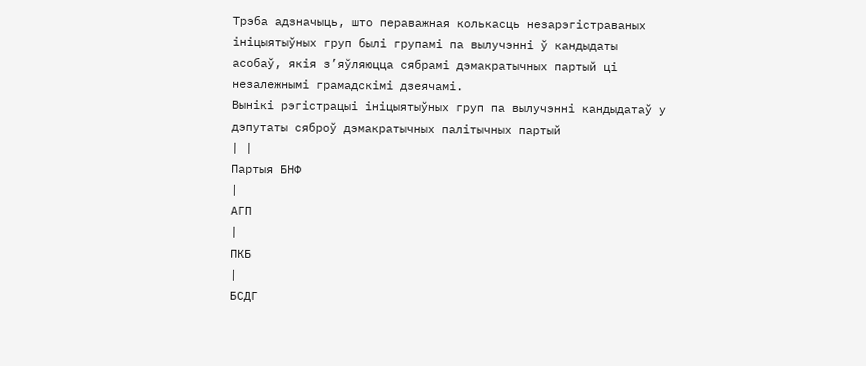Трэба адзначыць, што пераважная колькасць незарэгістраваных ініцыятыўных груп былі групамі па вылучэнні ў кандыдаты асобаў, якія з’яўляюцца сябрамі дэмакратычных партый ці незалежнымі грамадскімі дзеячамі.
Вынікі рэгістрацыі ініцыятыўных груп па вылучэнні кандыдатаў у дэпутаты cяброў дэмакратычных палітычных партый
| |
Партыя БНФ
|
АГП
|
ПКБ
|
БСДГ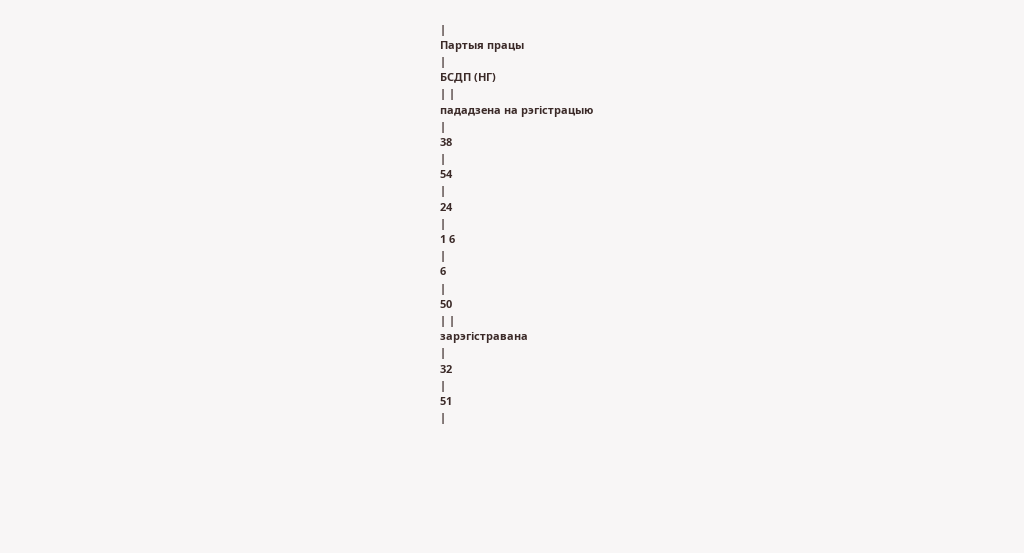|
Партыя працы
|
БСДП (НГ)
| |
пададзена на рэгістрацыю
|
38
|
54
|
24
|
1 6
|
6
|
50
| |
зарэгістравана
|
32
|
51
|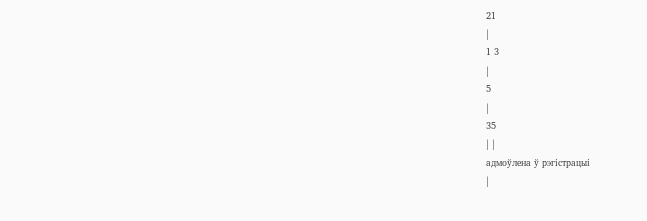21
|
1 3
|
5
|
35
| |
адмоўлена ў рэгістрацыі
|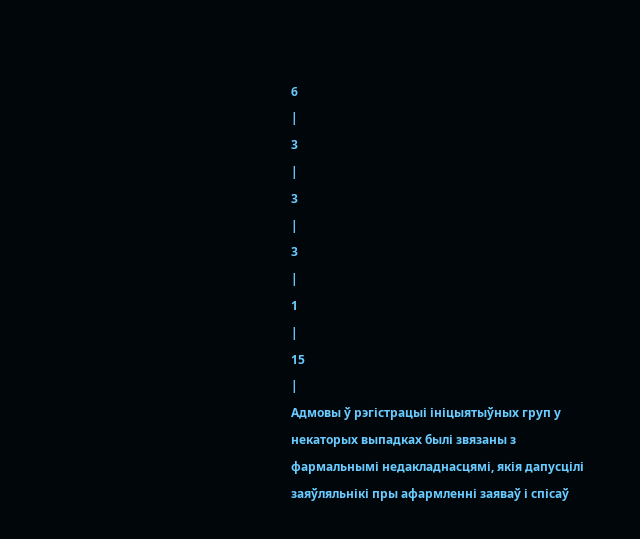6
|
3
|
3
|
3
|
1
|
15
|
Адмовы ў рэгістрацыі ініцыятыўных груп у некаторых выпадках былі звязаны з фармальнымі недакладнасцямі, якія дапусцілі заяўляльнікі пры афармленні заяваў і спісаў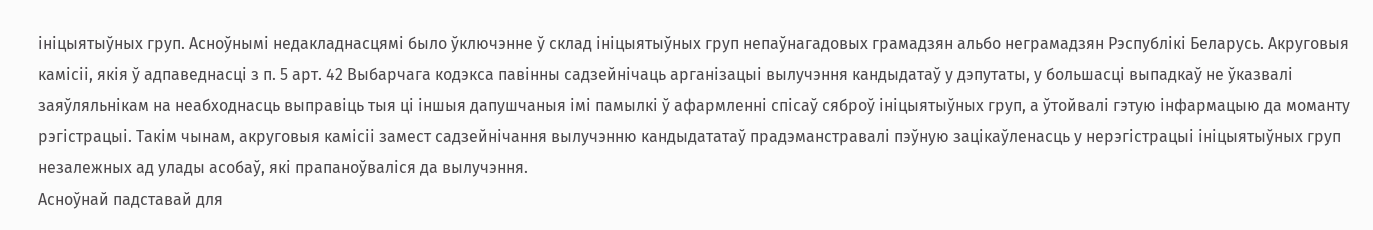ініцыятыўных груп. Асноўнымі недакладнасцямі было ўключэнне ў склад ініцыятыўных груп непаўнагадовых грамадзян альбо неграмадзян Рэспублікі Беларусь. Акруговыя камісіі, якія ў адпаведнасці з п. 5 арт. 42 Выбарчага кодэкса павінны садзейнічаць арганізацыі вылучэння кандыдатаў у дэпутаты, у большасці выпадкаў не ўказвалі заяўляльнікам на неабходнасць выправіць тыя ці іншыя дапушчаныя імі памылкі ў афармленні спісаў сяброў ініцыятыўных груп, а ўтойвалі гэтую інфармацыю да моманту рэгістрацыі. Такім чынам, акруговыя камісіі замест садзейнічання вылучэнню кандыдататаў прадэманстравалі пэўную зацікаўленасць у нерэгістрацыі ініцыятыўных груп незалежных ад улады асобаў, які прапаноўваліся да вылучэння.
Асноўнай падставай для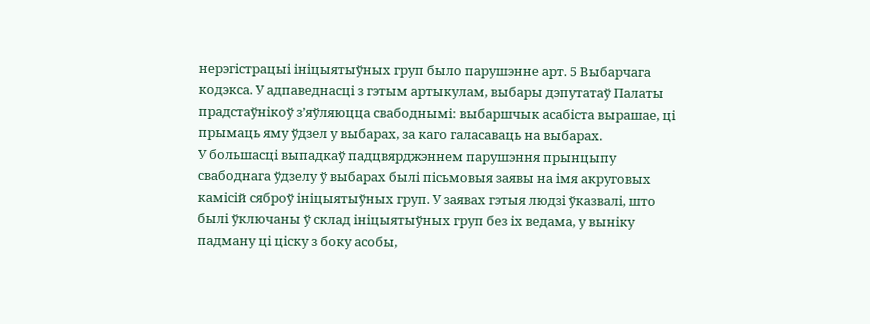нерэгістрацыі ініцыятыўных груп было парушэнне арт. 5 Выбарчага кодэкса. У адпаведнасці з гэтым артыкулам, выбары дэпутатаў Палаты прадстаўнікоў з’яўляюцца свабоднымі: выбаршчык асабіста вырашае, ці прымаць яму ўдзел у выбарах, за каго галасаваць на выбарах.
У большасці выпадкаў падцвярджэннем парушэння прынцыпу свабоднага ўдзелу ў выбарах былі пісьмовыя заявы на імя акруговых камісій сяброў ініцыятыўных груп. У заявах гэтыя людзі ўказвалі, што былі ўключаны ў склад ініцыятыўных груп без іх ведама, у выніку падману ці ціску з боку асобы,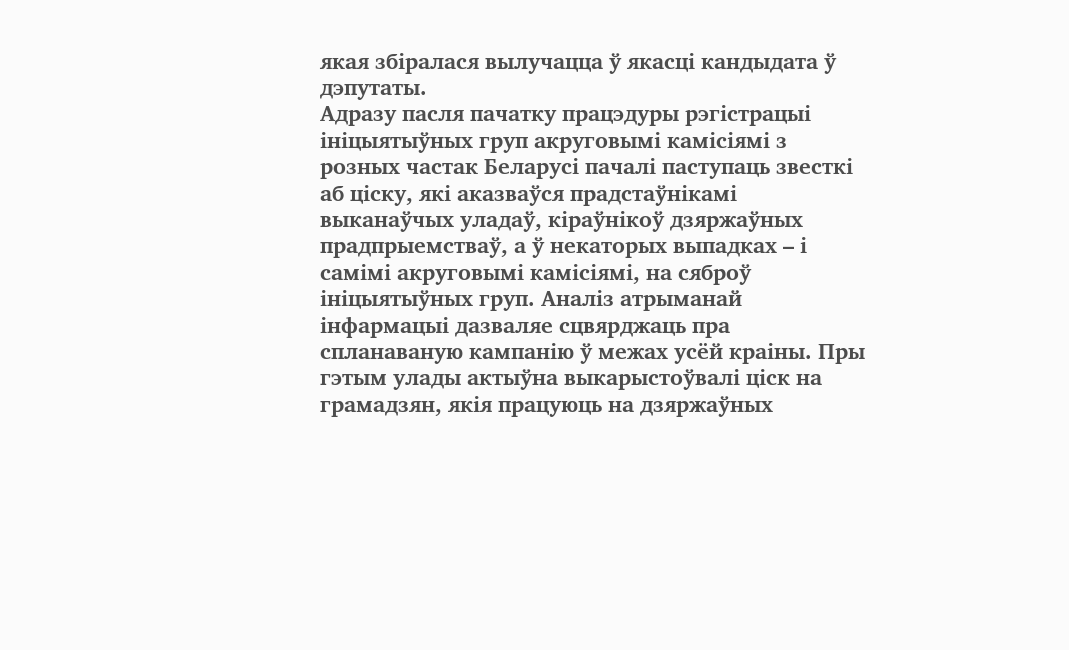якая збіралася вылучацца ў якасці кандыдата ў дэпутаты.
Адразу пасля пачатку працэдуры рэгістрацыі ініцыятыўных груп акруговымі камісіямі з розных частак Беларусі пачалі паступаць звесткі аб ціску, які аказваўся прадстаўнікамі выканаўчых уладаў, кіраўнікоў дзяржаўных прадпрыемстваў, а ў некаторых выпадках – і самімі акруговымі камісіямі, на сяброў ініцыятыўных груп. Аналіз атрыманай інфармацыі дазваляе сцвярджаць пра спланаваную кампанію ў межах усёй краіны. Пры гэтым улады актыўна выкарыстоўвалі ціск на грамадзян, якія працуюць на дзяржаўных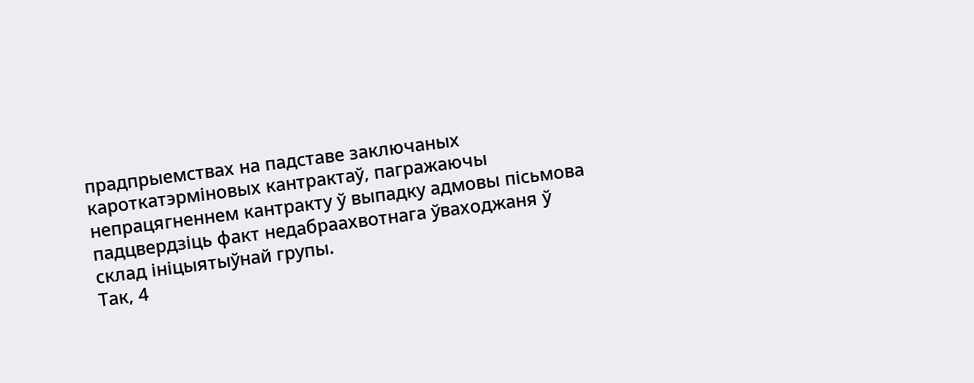прадпрыемствах на падставе заключаных кароткатэрміновых кантрактаў, пагражаючы непрацягненнем кантракту ў выпадку адмовы пісьмова падцвердзіць факт недабраахвотнага ўваходжаня ў склад ініцыятыўнай групы.
Так, 4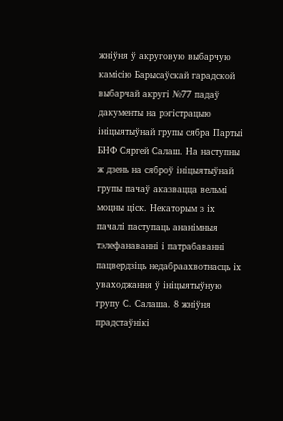жніўня ў акруговую выбарчую камісію Барысаўскай гарадской выбарчай акругі №77 падаў дакументы на рэгістрацыю ініцыятыўнай групы сябра Партыі БНФ Сяргей Салаш. На наступны ж дзень на сяброў ініцыятыўнай групы пачаў аказвацца вельмі моцны ціск. Некаторым з іх пачалі паступаць ананімныя тэлефанаванні і патрабаванні пацвердзіць недабраахвотнасць іх уваходжання ў ініцыятыўную групу С. Салаша. 8 жніўня прадстаўнікі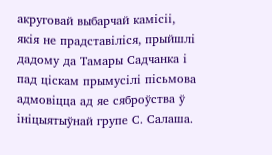акруговай выбарчай камісіі, якія не прадставіліся, прыйшлі дадому да Тамары Садчанка і пад ціскам прымусілі пісьмова адмовіцца ад яе сяброўства ў ініцыятыўнай групе С. Салаша.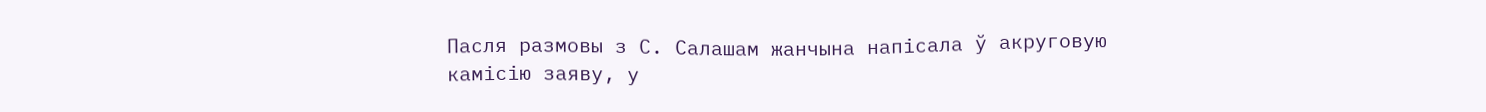Пасля размовы з С. Салашам жанчына напісала ў акруговую камісію заяву, у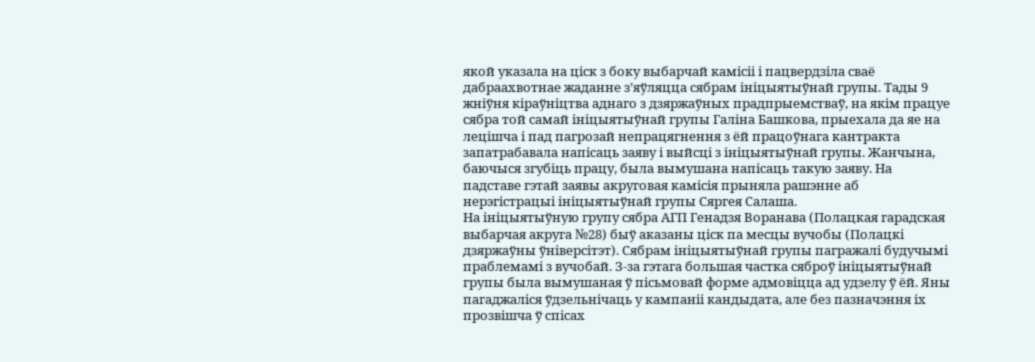якой указала на ціск з боку выбарчай камісіі і пацвердзіла сваё дабраахвотнае жаданне з’яўляцца сябрам ініцыятыўнай групы. Тады 9 жніўня кіраўніцтва аднаго з дзяржаўных прадпрыемстваў, на якім працуе сябра той самай ініцыятыўнай групы Галіна Башкова, прыехала да яе на лецішча і пад пагрозай непрацягнення з ёй працоўнага кантракта запатрабавала напісаць заяву і выйсці з ініцыятыўнай групы. Жанчына, баючыся згубіць працу, была вымушана напісаць такую заяву. На падставе гэтай заявы акруговая камісія прыняла рашэнне аб нерэгістрацыі ініцыятыўнай групы Сяргея Салаша.
На ініцыятыўную групу сябра АГП Генадзя Воранава (Полацкая гарадская выбарчая акруга №28) быў аказаны ціск па месцы вучобы (Полацкі дзяржаўны ўніверсітэт). Сябрам ініцыятыўнай групы пагражалі будучымі праблемамі з вучобай. З-за гэтага большая частка сяброў ініцыятыўнай групы была вымушаная ў пісьмовай форме адмовіцца ад удзелу ў ёй. Яны пагаджаліся ўдзельнічаць у кампаніі кандыдата, але без пазначэння іх прозвішча ў спісах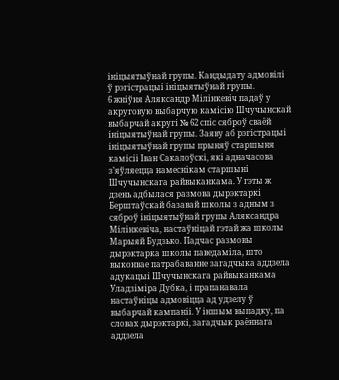ініцыятыўнай групы. Кандыдату адмовілі ў рэгістрацыі ініцыятыўнай групы.
6 жніўня Аляксандр Мілінкевіч падаў у акруговую выбарчую камісію Шчучынскай выбарчай акругі № 62 спіс сяброў сваёй ініцыятыўнай групы. Заяву аб рэгістрацыі ініцыятыўнай групы прыняў старшыня камісіі Іван Сакалоўскі, які адначасова з’яўляецца намеснікам старшыні Шчучынскага райвыканкама. У гэты ж дзень адбылася размова дырэктаркі Берштаўскай базавай школы з адным з сяброў ініцыятыўнай групы Аляксандра Мілінкевіча, настаўніцай гэтай жа школы Марыяй Будзько. Падчас размовы дырэктарка школы паведаміла, што выконвае патрабаванне загадчыка аддзела адукацыі Шчучынскага райвыканкама Уладзіміра Дубка, і прапанавала настаўніцы адмовіцца ад удзелу ў выбарчай кампаніі. У іншым выпадку, па словах дырэктаркі, загадчык раённага аддзела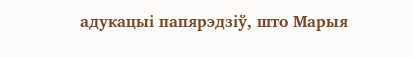адукацыі папярэдзіў, што Марыя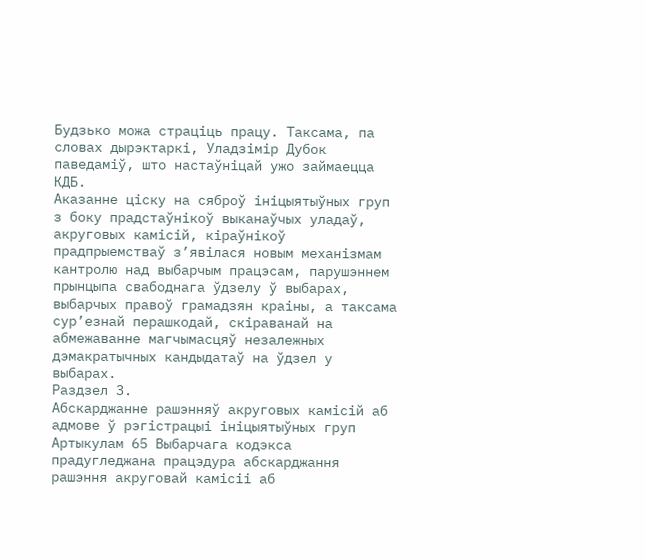Будзько можа страціць працу. Таксама, па словах дырэктаркі, Уладзімір Дубок паведаміў, што настаўніцай ужо займаецца КДБ.
Аказанне ціску на сяброў ініцыятыўных груп з боку прадстаўнікоў выканаўчых уладаў, акруговых камісій, кіраўнікоў прадпрыемстваў з’явілася новым механізмам кантролю над выбарчым працэсам, парушэннем прынцыпа свабоднага ўдзелу ў выбарах, выбарчых правоў грамадзян краіны, а таксама сур’езнай перашкодай, скіраванай на абмежаванне магчымасцяў незалежных дэмакратычных кандыдатаў на ўдзел у выбарах.
Раздзел 3.
Абскарджанне рашэнняў акруговых камісій аб адмове ў рэгістрацыі ініцыятыўных груп
Артыкулам 65 Выбарчага кодэкса прадугледжана працэдура абскарджання рашэння акруговай камісіі аб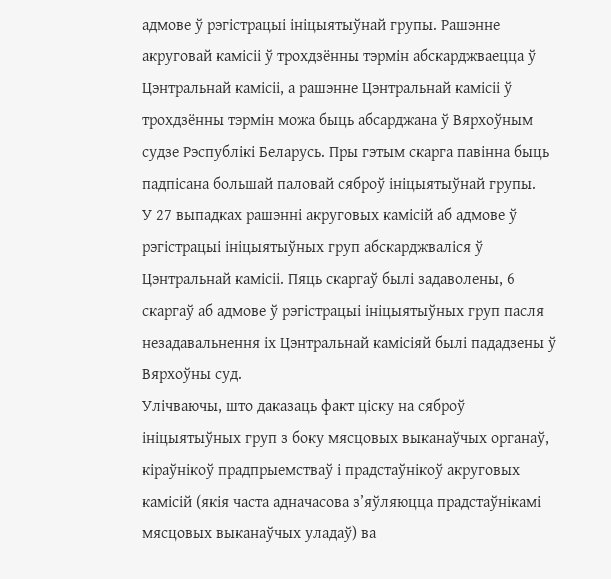адмове ў рэгістрацыі ініцыятыўнай групы. Рашэнне акруговай камісіі ў трохдзённы тэрмін абскарджваецца ў Цэнтральнай камісіі, а рашэнне Цэнтральнай камісіі ў трохдзённы тэрмін можа быць абсарджана ў Вярхоўным судзе Рэспублікі Беларусь. Пры гэтым скарга павінна быць падпісана большай паловай сяброў ініцыятыўнай групы.
У 27 выпадках рашэнні акруговых камісій аб адмове ў рэгістрацыі ініцыятыўных груп абскарджваліся ў Цэнтральнай камісіі. Пяць скаргаў былі задаволены, 6 скаргаў аб адмове ў рэгістрацыі ініцыятыўных груп пасля незадавальнення іх Цэнтральнай камісіяй былі пададзены ў Вярхоўны суд.
Улічваючы, што даказаць факт ціску на сяброў ініцыятыўных груп з боку мясцовых выканаўчых органаў, кіраўнікоў прадпрыемстваў і прадстаўнікоў акруговых камісій (якія часта адначасова з’яўляюцца прадстаўнікамі мясцовых выканаўчых уладаў) ва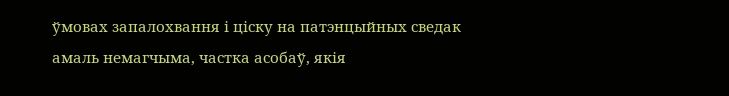ўмовах запалохвання і ціску на патэнцыйных сведак амаль немагчыма, частка асобаў, якія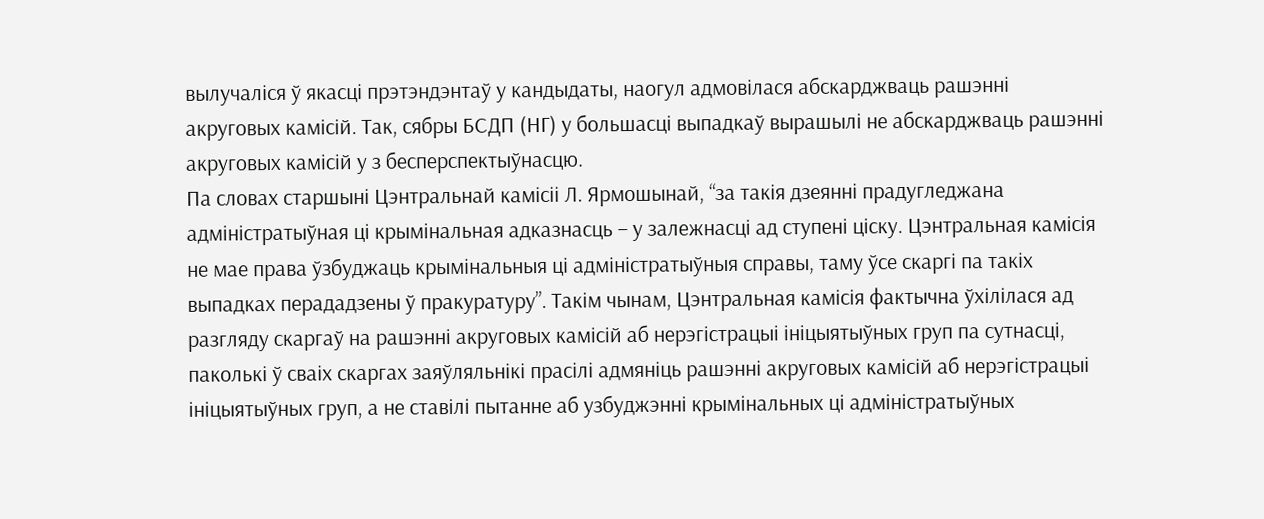вылучаліся ў якасці прэтэндэнтаў у кандыдаты, наогул адмовілася абскарджваць рашэнні акруговых камісій. Так, сябры БСДП (НГ) у большасці выпадкаў вырашылі не абскарджваць рашэнні акруговых камісій у з бесперспектыўнасцю.
Па словах старшыні Цэнтральнай камісіі Л. Ярмошынай, “за такія дзеянні прадугледжана адміністратыўная ці крымінальная адказнасць – у залежнасці ад ступені ціску. Цэнтральная камісія не мае права ўзбуджаць крымінальныя ці адміністратыўныя справы, таму ўсе скаргі па такіх выпадках перададзены ў пракуратуру”. Такім чынам, Цэнтральная камісія фактычна ўхілілася ад разгляду скаргаў на рашэнні акруговых камісій аб нерэгістрацыі ініцыятыўных груп па сутнасці, паколькі ў сваіх скаргах заяўляльнікі прасілі адмяніць рашэнні акруговых камісій аб нерэгістрацыі ініцыятыўных груп, а не ставілі пытанне аб узбуджэнні крымінальных ці адміністратыўных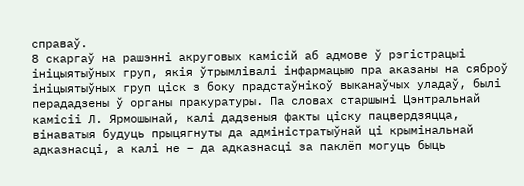справаў.
8 скаргаў на рашэнні акруговых камісій аб адмове ў рэгістрацыі ініцыятыўных груп, якія ўтрымлівалі інфармацыю пра аказаны на сяброў ініцыятыўных груп ціск з боку прадстаўнікоў выканаўчых уладаў, былі перададзены ў органы пракуратуры. Па словах старшыні Цэнтральнай камісіі Л. Ярмошынай, калі дадзеныя факты ціску пацвердзяцца, вінаватыя будуць прыцягнуты да адміністратыўнай ці крымінальнай адказнасці, а калі не – да адказнасці за паклёп могуць быць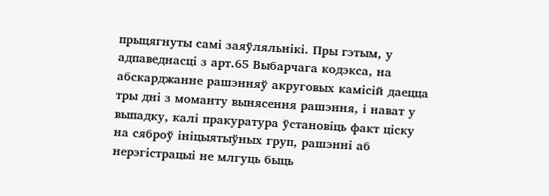прыцягнуты самі заяўляльнікі. Пры гэтым, у адпаведнасці з арт.65 Выбарчага кодэкса, на абскарджанне рашэнняў акруговых камісій даецца тры дні з моманту вынясення рашэння, і нават у выпадку, калі пракуратура ўстановіць факт ціску на сяброў ініцыятыўных груп, рашэнні аб нерэгістрацыі не млгуць быць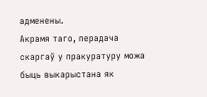адменены.
Акрамя таго, перадача скаргаў у пракуратуру можа быць выкарыстана як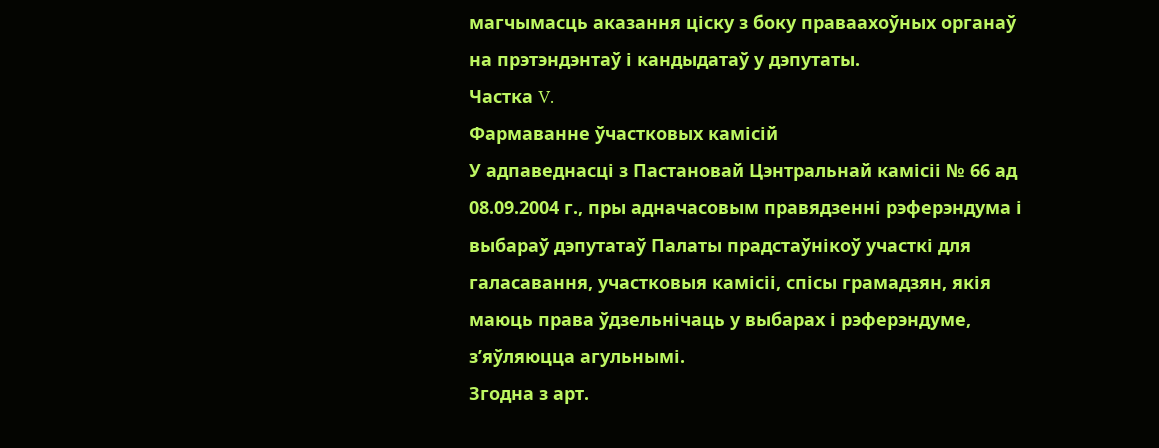магчымасць аказання ціску з боку праваахоўных органаў на прэтэндэнтаў і кандыдатаў у дэпутаты.
Частка V.
Фармаванне ўчастковых камісій
У адпаведнасці з Пастановай Цэнтральнай камісіі № 66 ад 08.09.2004 г., пры адначасовым правядзенні рэферэндума і выбараў дэпутатаў Палаты прадстаўнікоў участкі для галасавання, участковыя камісіі, спісы грамадзян, якія маюць права ўдзельнічаць у выбарах і рэферэндуме, з’яўляюцца агульнымі.
Згодна з арт.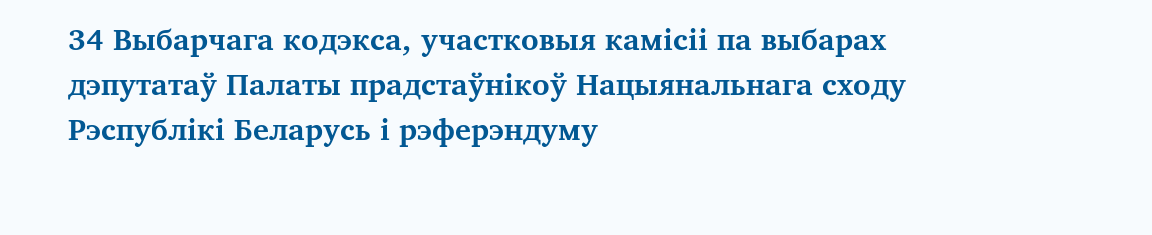34 Выбарчага кодэкса, участковыя камісіі па выбарах дэпутатаў Палаты прадстаўнікоў Нацыянальнага сходу Рэспублікі Беларусь і рэферэндуму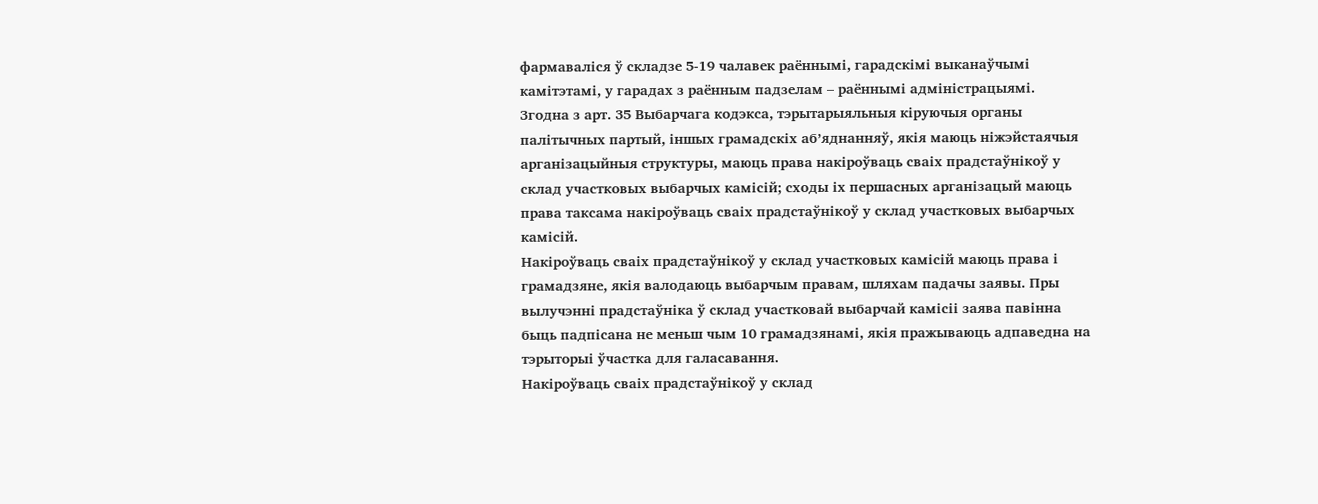фармаваліся ў складзе 5-19 чалавек раённымі, гарадскімі выканаўчымі камітэтамі, у гарадах з раённым падзелам – раённымі адміністрацыямі.
Згодна з арт. 35 Выбарчага кодэкса, тэрытарыяльныя кіруючыя органы палітычных партый, іншых грамадскіх аб’яднанняў, якія маюць ніжэйстаячыя арганізацыйныя структуры, маюць права накіроўваць сваіх прадстаўнікоў у склад участковых выбарчых камісій; сходы іх першасных арганізацый маюць права таксама накіроўваць сваіх прадстаўнікоў у склад участковых выбарчых камісій.
Накіроўваць сваіх прадстаўнікоў у склад участковых камісій маюць права і грамадзяне, якія валодаюць выбарчым правам, шляхам падачы заявы. Пры вылучэнні прадстаўніка ў склад участковай выбарчай камісіі заява павінна быць падпісана не меньш чым 10 грамадзянамі, якія пражываюць адпаведна на тэрыторыі ўчастка для галасавання.
Накіроўваць сваіх прадстаўнікоў у склад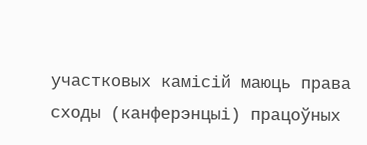участковых камісій маюць права сходы (канферэнцыі) працоўных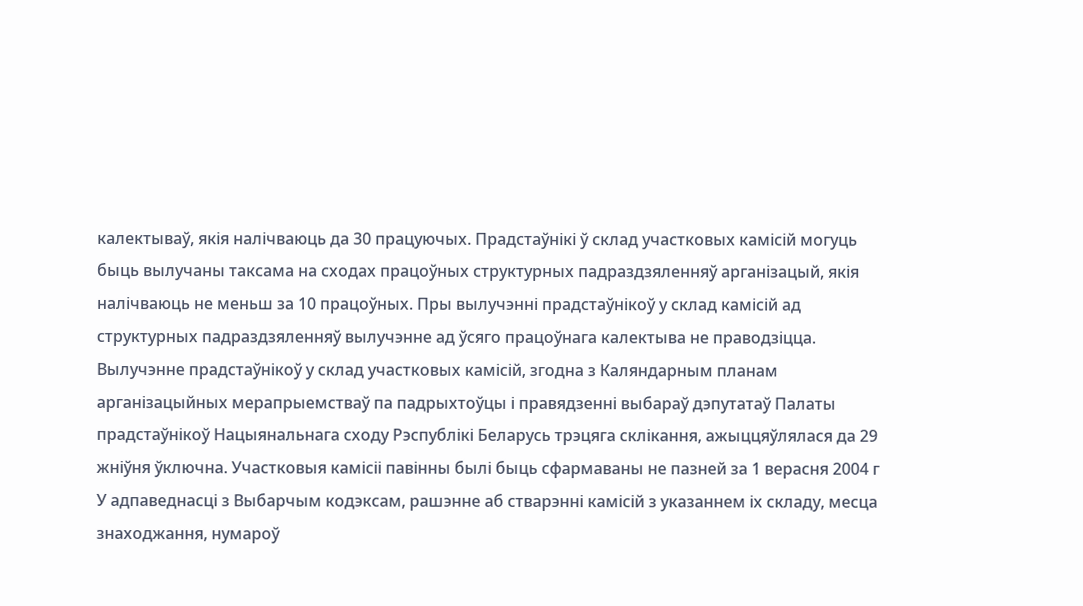калектываў, якія налічваюць да 30 працуючых. Прадстаўнікі ў склад участковых камісій могуць быць вылучаны таксама на сходах працоўных структурных падраздзяленняў арганізацый, якія налічваюць не меньш за 10 працоўных. Пры вылучэнні прадстаўнікоў у склад камісій ад структурных падраздзяленняў вылучэнне ад ўсяго працоўнага калектыва не праводзіцца.
Вылучэнне прадстаўнікоў у склад участковых камісій, згодна з Каляндарным планам арганізацыйных мерапрыемстваў па падрыхтоўцы і правядзенні выбараў дэпутатаў Палаты прадстаўнікоў Нацыянальнага сходу Рэспублікі Беларусь трэцяга склікання, ажыццяўлялася да 29 жніўня ўключна. Участковыя камісіі павінны былі быць сфармаваны не пазней за 1 верасня 2004 г
У адпаведнасці з Выбарчым кодэксам, рашэнне аб стварэнні камісій з указаннем іх складу, месца знаходжання, нумароў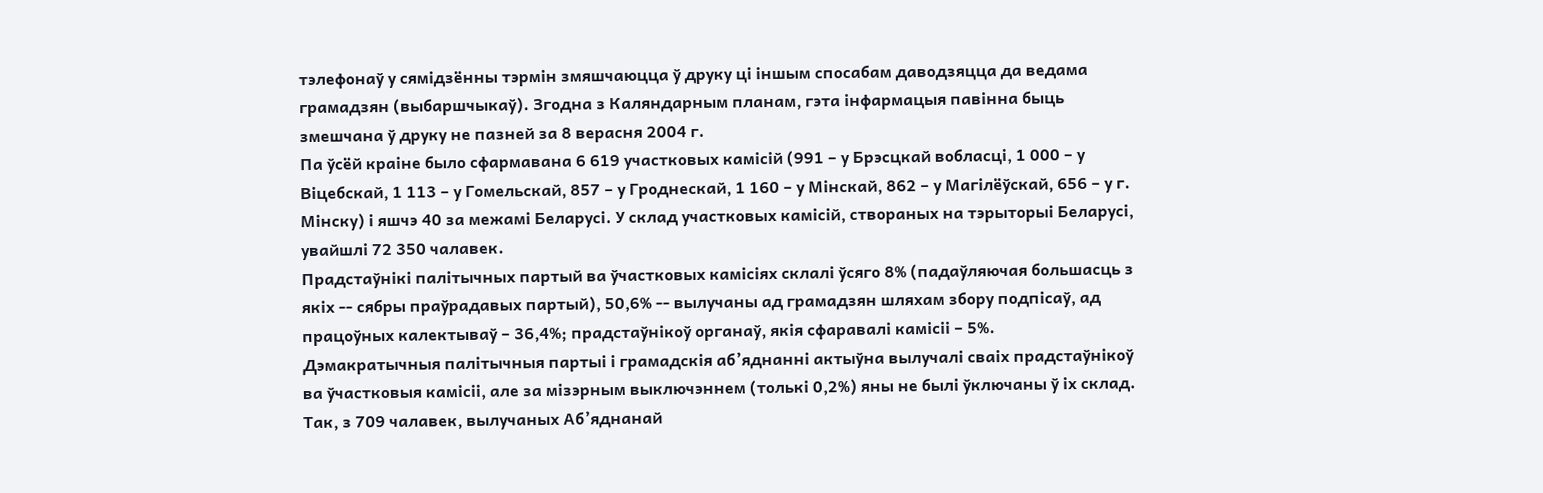тэлефонаў у сямідзённы тэрмін змяшчаюцца ў друку ці іншым спосабам даводзяцца да ведама грамадзян (выбаршчыкаў). Згодна з Каляндарным планам, гэта інфармацыя павінна быць змешчана ў друку не пазней за 8 верасня 2004 г.
Па ўсёй краіне было сфармавана 6 619 участковых камісій (991 – у Брэсцкай вобласці, 1 000 – у Віцебскай, 1 113 – у Гомельскай, 857 – у Гроднескай, 1 160 – у Мінскай, 862 – у Магілёўскай, 656 – у г. Мінску) і яшчэ 40 за межамі Беларусі. У склад участковых камісій, створаных на тэрыторыі Беларусі, увайшлі 72 350 чалавек.
Прадстаўнікі палітычных партый ва ўчастковых камісіях склалі ўсяго 8% (падаўляючая большасць з якіх -- сябры праўрадавых партый), 50,6% -- вылучаны ад грамадзян шляхам збору подпісаў, ад працоўных калектываў – 36,4%; прадстаўнікоў органаў, якія сфаравалі камісіі – 5%.
Дэмакратычныя палітычныя партыі і грамадскія аб’яднанні актыўна вылучалі сваіх прадстаўнікоў ва ўчастковыя камісіі, але за мізэрным выключэннем (толькі 0,2%) яны не былі ўключаны ў іх склад.
Так, з 709 чалавек, вылучаных Аб’яднанай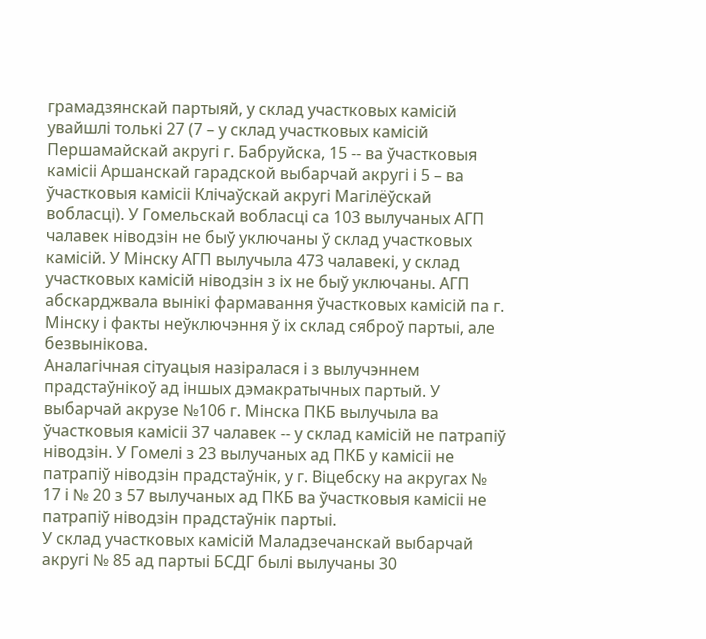грамадзянскай партыяй, у склад участковых камісій увайшлі толькі 27 (7 – у склад участковых камісій Першамайскай акругі г. Бабруйска, 15 -- ва ўчастковыя камісіі Аршанскай гарадской выбарчай акругі і 5 – ва ўчастковыя камісіі Клічаўскай акругі Магілёўскай вобласці). У Гомельскай вобласці са 103 вылучаных АГП чалавек ніводзін не быў уключаны ў склад участковых камісій. У Мінску АГП вылучыла 473 чалавекі, у склад участковых камісій ніводзін з іх не быў уключаны. АГП абскарджвала вынікі фармавання ўчастковых камісій па г. Мінску і факты неўключэння ў іх склад сяброў партыі, але безвынікова.
Аналагічная сітуацыя назіралася і з вылучэннем прадстаўнікоў ад іншых дэмакратычных партый. У выбарчай акрузе №106 г. Мінска ПКБ вылучыла ва ўчастковыя камісіі 37 чалавек -- у склад камісій не патрапіў ніводзін. У Гомелі з 23 вылучаных ад ПКБ у камісіі не патрапіў ніводзін прадстаўнік, у г. Віцебску на акругах № 17 і № 20 з 57 вылучаных ад ПКБ ва ўчастковыя камісіі не патрапіў ніводзін прадстаўнік партыі.
У склад участковых камісій Маладзечанскай выбарчай акругі № 85 ад партыі БСДГ былі вылучаны 30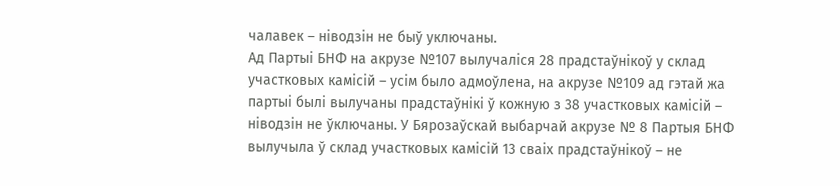чалавек – ніводзін не быў уключаны.
Ад Партыі БНФ на акрузе №107 вылучаліся 28 прадстаўнікоў у склад участковых камісій – усім было адмоўлена, на акрузе №109 ад гэтай жа партыі былі вылучаны прадстаўнікі ў кожную з 38 участковых камісій – ніводзін не ўключаны. У Бярозаўскай выбарчай акрузе № 8 Партыя БНФ вылучыла ў склад участковых камісій 13 сваіх прадстаўнікоў – не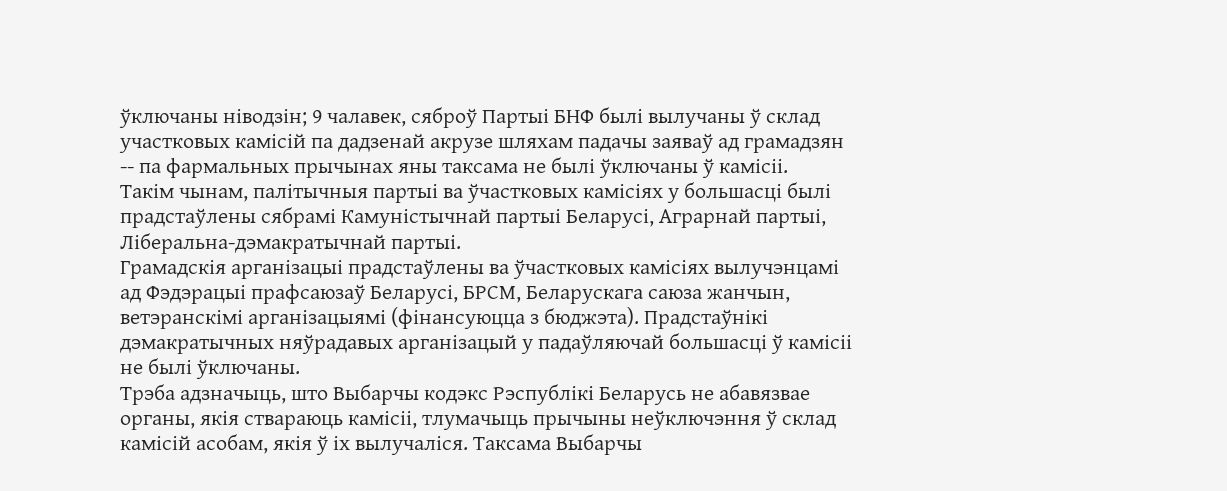ўключаны ніводзін; 9 чалавек, сяброў Партыі БНФ былі вылучаны ў склад участковых камісій па дадзенай акрузе шляхам падачы заяваў ад грамадзян -- па фармальных прычынах яны таксама не былі ўключаны ў камісіі.
Такім чынам, палітычныя партыі ва ўчастковых камісіях у большасці былі прадстаўлены сябрамі Камуністычнай партыі Беларусі, Аграрнай партыі, Ліберальна-дэмакратычнай партыі.
Грамадскія арганізацыі прадстаўлены ва ўчастковых камісіях вылучэнцамі ад Фэдэрацыі прафсаюзаў Беларусі, БРСМ, Беларускага саюза жанчын, ветэранскімі арганізацыямі (фінансуюцца з бюджэта). Прадстаўнікі дэмакратычных няўрадавых арганізацый у падаўляючай большасці ў камісіі не былі ўключаны.
Трэба адзначыць, што Выбарчы кодэкс Рэспублікі Беларусь не абавязвае органы, якія ствараюць камісіі, тлумачыць прычыны неўключэння ў склад камісій асобам, якія ў іх вылучаліся. Таксама Выбарчы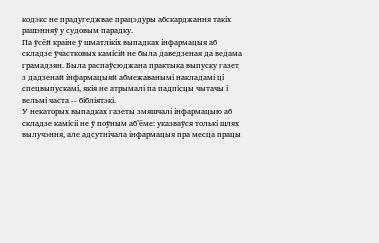кодэкс не прадугеджвае працэдуры абскарджання такіх рашэнняў у судовым парадку.
Па ўсёй краіне ў шматлікіх выпадках інфармацыя аб складзе ўчастковых камісій не была даведзеная да ведама грамадзян. Была распаўсюджана практыка выпуску газет з дадзенай інфармацыяй абмежаванымі накладамі ці спецвыпускамі, якія не атрымалі па падпісцы чытачы і вельмі часта -- бібліятэкі.
У некаторых выпадках газеты змяшчалі інфармацыю аб складзе камісіі не ў поўным аб’ёме: указваўся толькі шлях вылучэння, але адсутнічала інфармацыя пра месца працы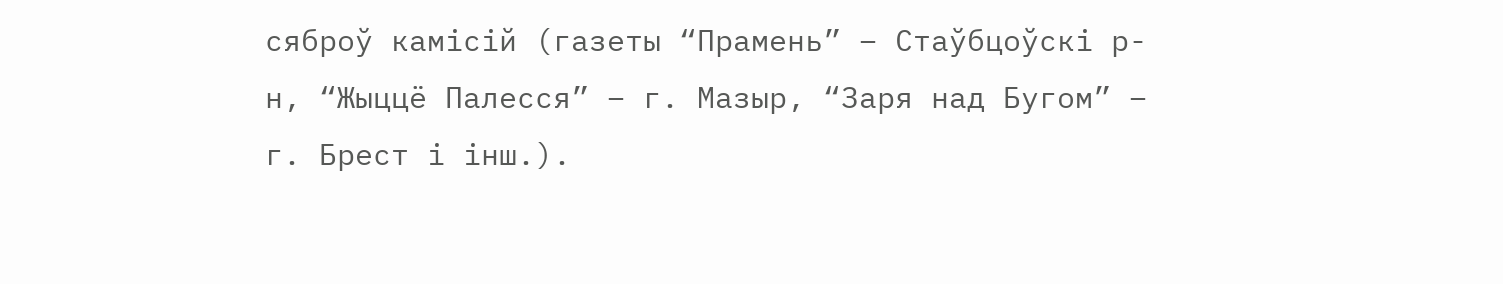сяброў камісій (газеты “Прамень” – Стаўбцоўскі р-н, “Жыццё Палесся” – г. Мазыр, “Заря над Бугом” – г. Брест і інш.).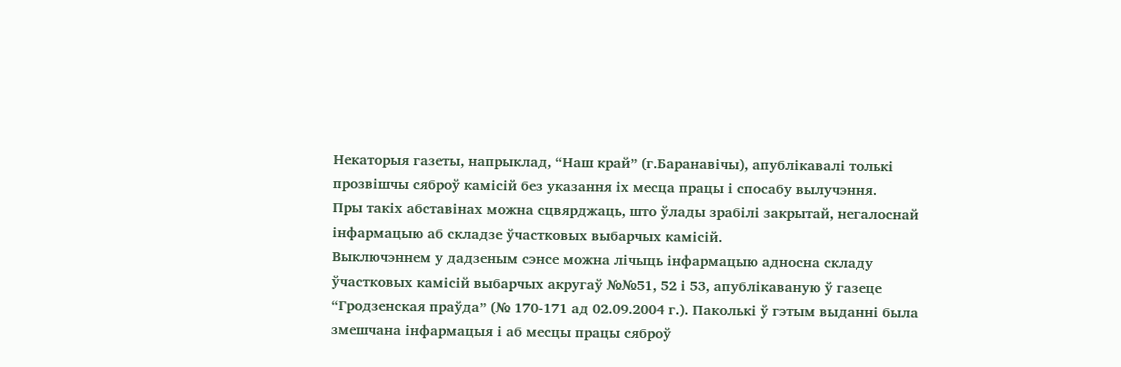Некаторыя газеты, напрыклад, “Наш край” (г.Баранавічы), апублікавалі толькі прозвішчы сяброў камісій без указання іх месца працы і спосабу вылучэння.
Пры такіх абставінах можна сцвярджаць, што ўлады зрабілі закрытай, негалоснай інфармацыю аб складзе ўчастковых выбарчых камісій.
Выключэннем у дадзеным сэнсе можна лічыць інфармацыю адносна складу ўчастковых камісій выбарчых акругаў №№51, 52 і 53, апублікаваную ў газеце “Гродзенская праўда” (№ 170-171 ад 02.09.2004 г.). Паколькі ў гэтым выданні была змешчана інфармацыя і аб месцы працы сяброў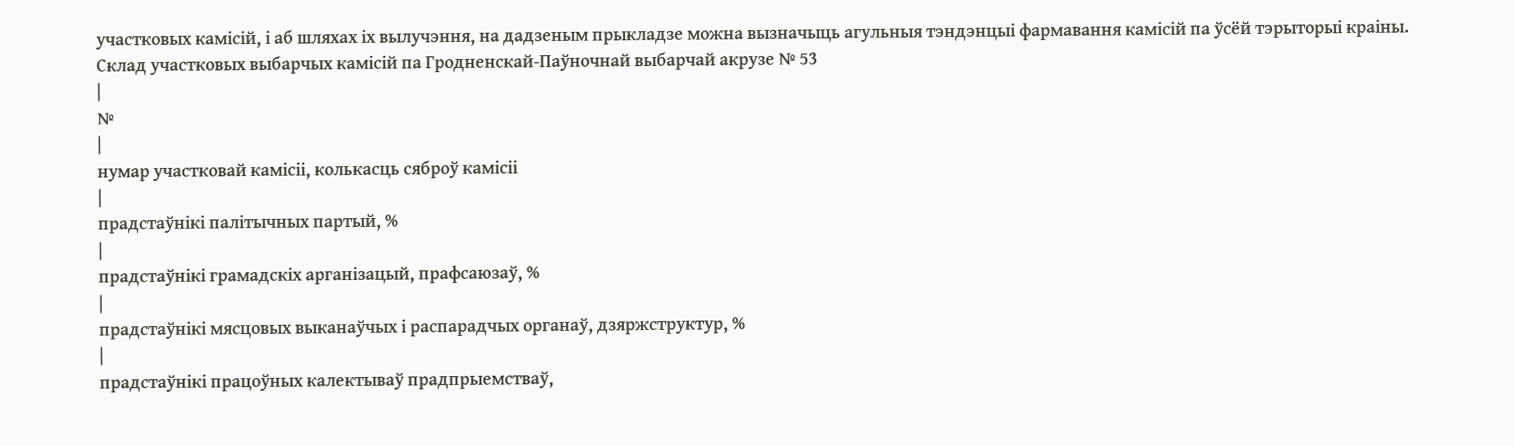участковых камісій, і аб шляхах іх вылучэння, на дадзеным прыкладзе можна вызначыць агульныя тэндэнцыі фармавання камісій па ўсёй тэрыторыі краіны.
Склад участковых выбарчых камісій па Гродненскай-Паўночнай выбарчай акрузе № 53
|
№
|
нумар участковай камісіі, колькасць сяброў камісіі
|
прадстаўнікі палітычных партый, %
|
прадстаўнікі грамадскіх арганізацый, прафсаюзаў, %
|
прадстаўнікі мясцовых выканаўчых і распарадчых органаў, дзяржструктур, %
|
прадстаўнікі працоўных калектываў прадпрыемстваў,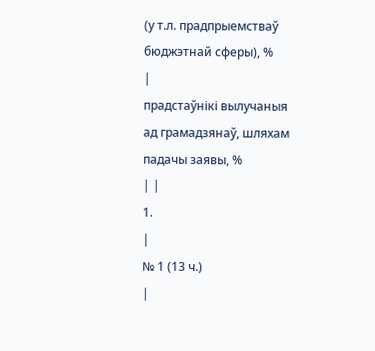(у т.л. прадпрыемстваў бюджэтнай сферы), %
|
прадстаўнікі вылучаныя ад грамадзянаў, шляхам падачы заявы, %
| |
1.
|
№ 1 (13 ч.)
|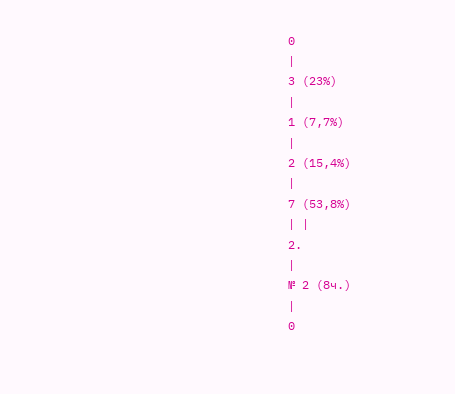0
|
3 (23%)
|
1 (7,7%)
|
2 (15,4%)
|
7 (53,8%)
| |
2.
|
№ 2 (8ч.)
|
0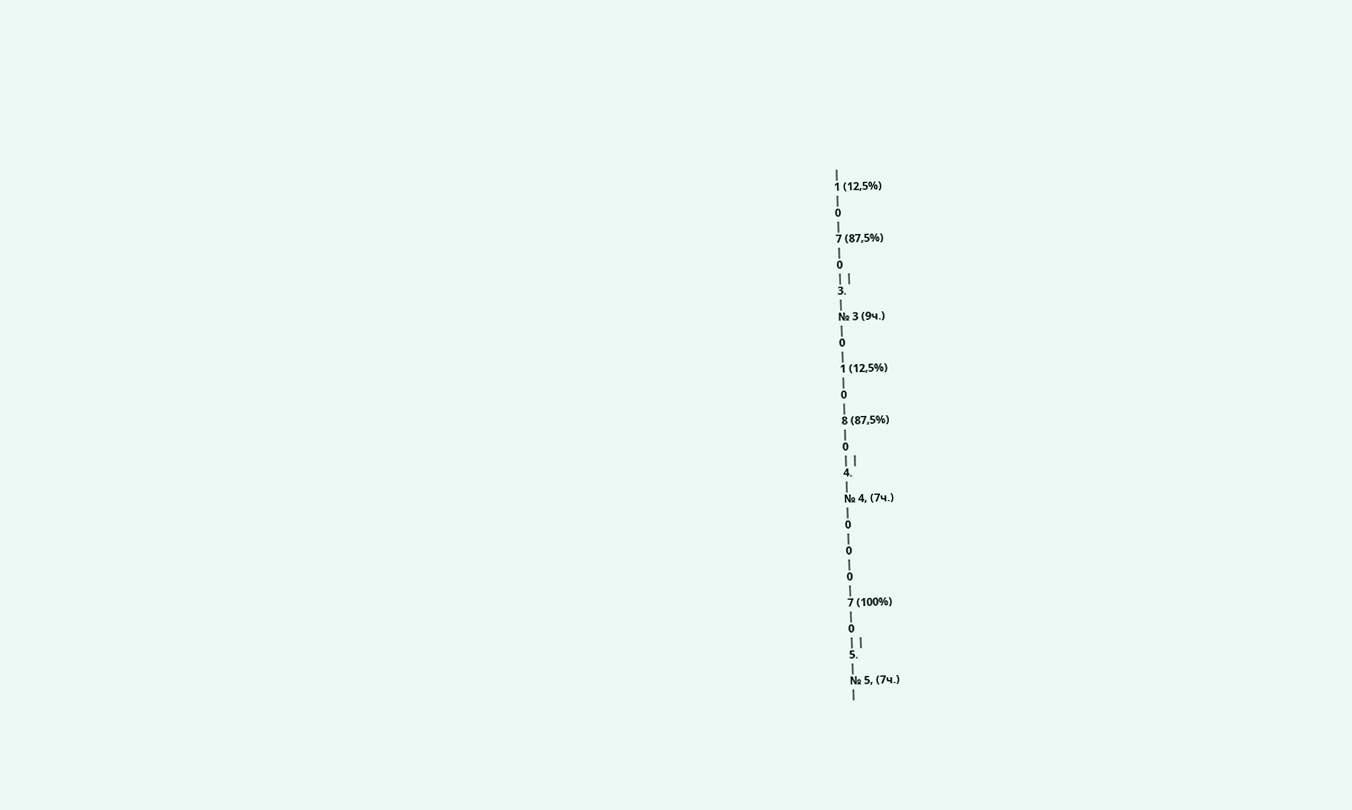|
1 (12,5%)
|
0
|
7 (87,5%)
|
0
| |
3.
|
№ 3 (9ч.)
|
0
|
1 (12,5%)
|
0
|
8 (87,5%)
|
0
| |
4.
|
№ 4, (7ч.)
|
0
|
0
|
0
|
7 (100%)
|
0
| |
5.
|
№ 5, (7ч.)
|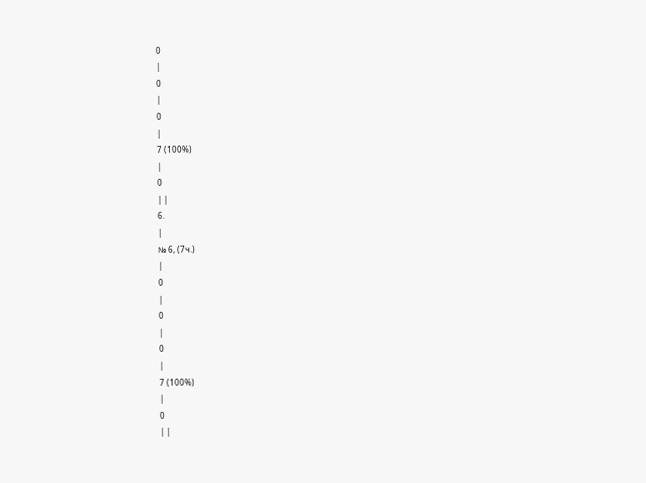0
|
0
|
0
|
7 (100%)
|
0
| |
6.
|
№ 6, (7ч.)
|
0
|
0
|
0
|
7 (100%)
|
0
| |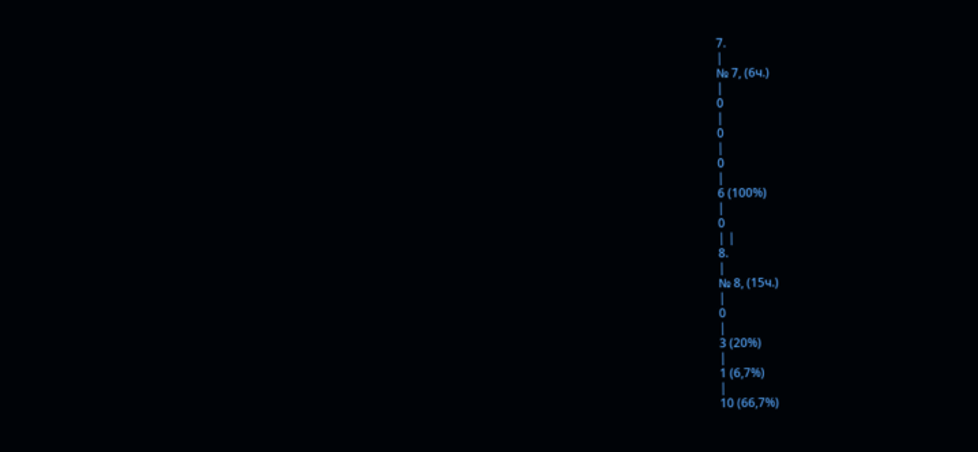7.
|
№ 7, (6ч.)
|
0
|
0
|
0
|
6 (100%)
|
0
| |
8.
|
№ 8, (15ч.)
|
0
|
3 (20%)
|
1 (6,7%)
|
10 (66,7%)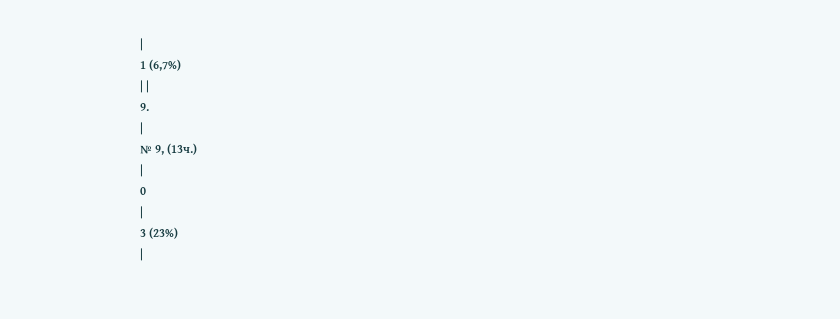|
1 (6,7%)
| |
9.
|
№ 9, (13ч.)
|
0
|
3 (23%)
|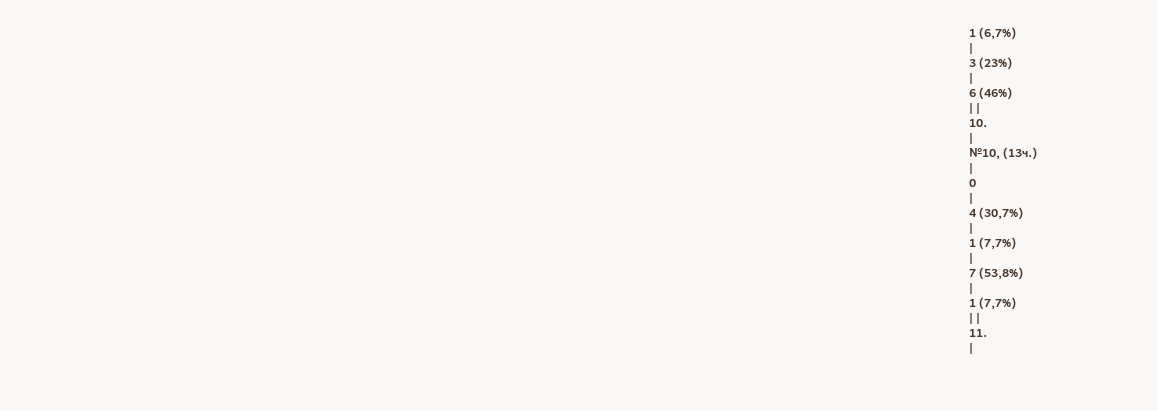1 (6,7%)
|
3 (23%)
|
6 (46%)
| |
10.
|
№10, (13ч.)
|
0
|
4 (30,7%)
|
1 (7,7%)
|
7 (53,8%)
|
1 (7,7%)
| |
11.
|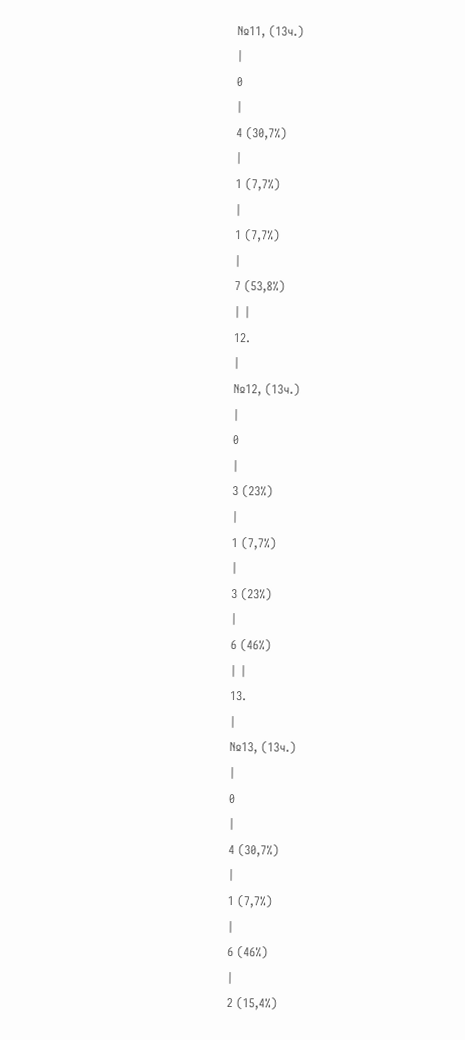№11, (13ч.)
|
0
|
4 (30,7%)
|
1 (7,7%)
|
1 (7,7%)
|
7 (53,8%)
| |
12.
|
№12, (13ч.)
|
0
|
3 (23%)
|
1 (7,7%)
|
3 (23%)
|
6 (46%)
| |
13.
|
№13, (13ч.)
|
0
|
4 (30,7%)
|
1 (7,7%)
|
6 (46%)
|
2 (15,4%)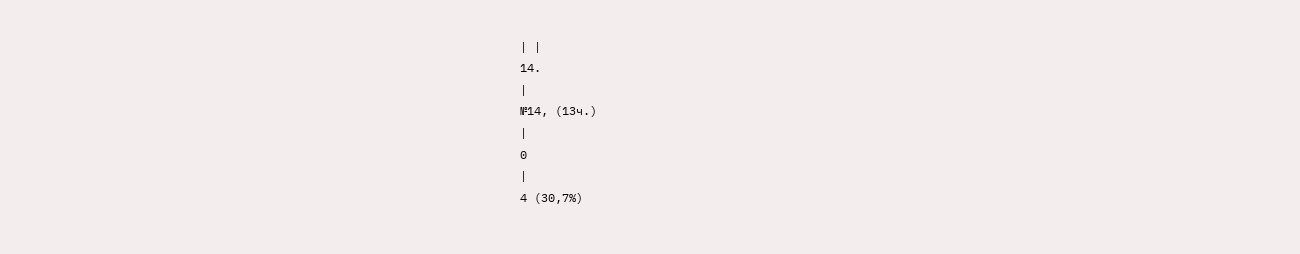| |
14.
|
№14, (13ч.)
|
0
|
4 (30,7%)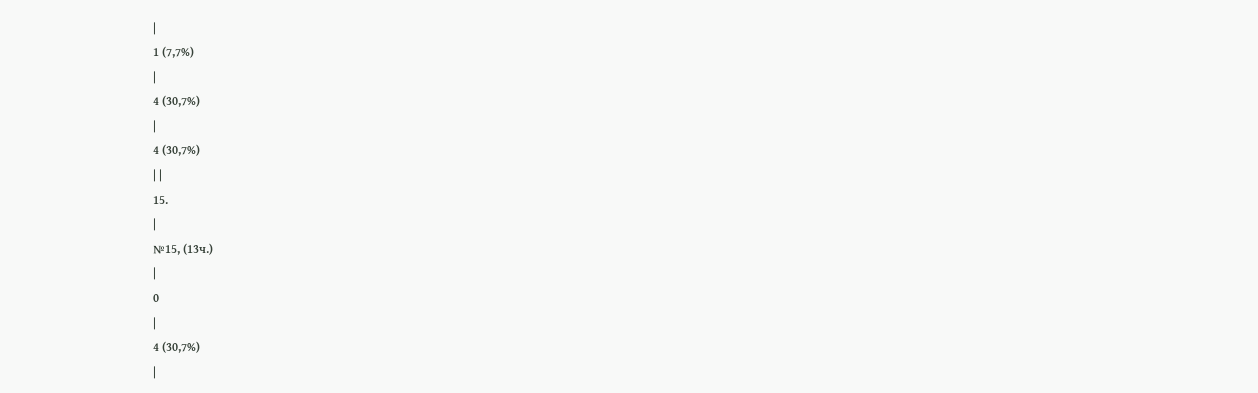|
1 (7,7%)
|
4 (30,7%)
|
4 (30,7%)
| |
15.
|
№15, (13ч.)
|
0
|
4 (30,7%)
|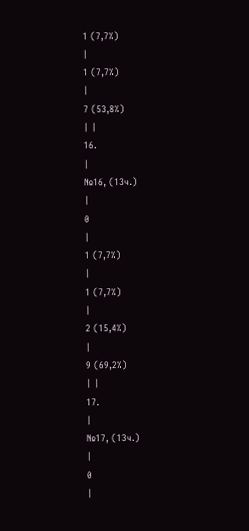1 (7,7%)
|
1 (7,7%)
|
7 (53,8%)
| |
16.
|
№16, (13ч.)
|
0
|
1 (7,7%)
|
1 (7,7%)
|
2 (15,4%)
|
9 (69,2%)
| |
17.
|
№17, (13ч.)
|
0
|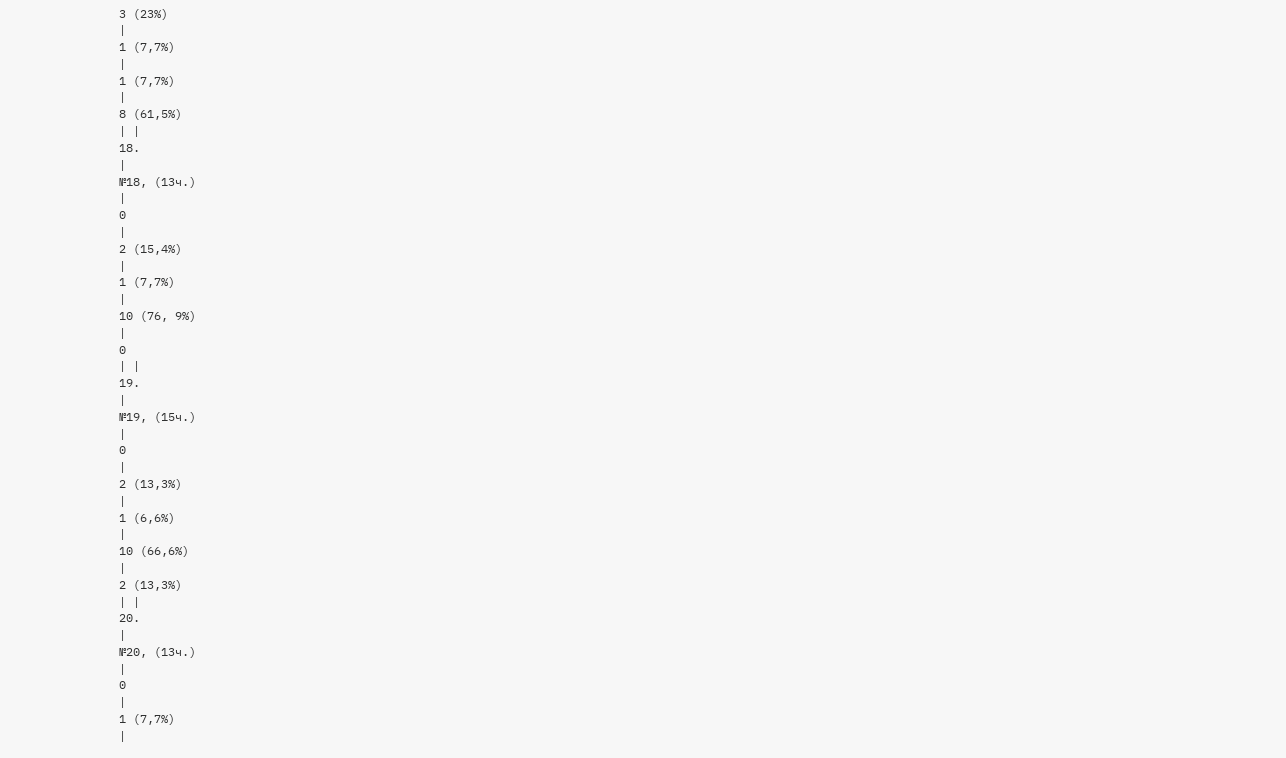3 (23%)
|
1 (7,7%)
|
1 (7,7%)
|
8 (61,5%)
| |
18.
|
№18, (13ч.)
|
0
|
2 (15,4%)
|
1 (7,7%)
|
10 (76, 9%)
|
0
| |
19.
|
№19, (15ч.)
|
0
|
2 (13,3%)
|
1 (6,6%)
|
10 (66,6%)
|
2 (13,3%)
| |
20.
|
№20, (13ч.)
|
0
|
1 (7,7%)
|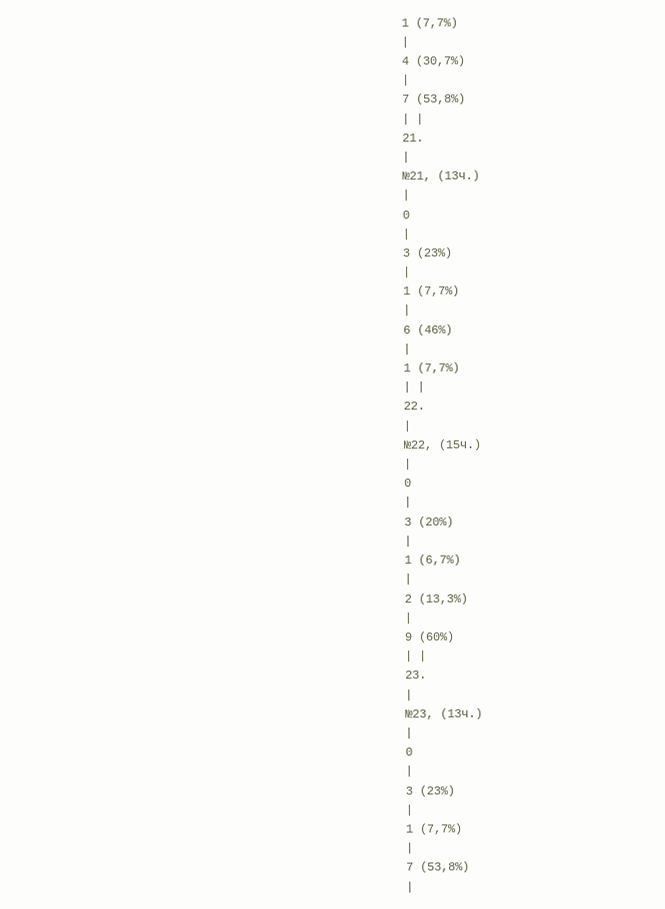1 (7,7%)
|
4 (30,7%)
|
7 (53,8%)
| |
21.
|
№21, (13ч.)
|
0
|
3 (23%)
|
1 (7,7%)
|
6 (46%)
|
1 (7,7%)
| |
22.
|
№22, (15ч.)
|
0
|
3 (20%)
|
1 (6,7%)
|
2 (13,3%)
|
9 (60%)
| |
23.
|
№23, (13ч.)
|
0
|
3 (23%)
|
1 (7,7%)
|
7 (53,8%)
|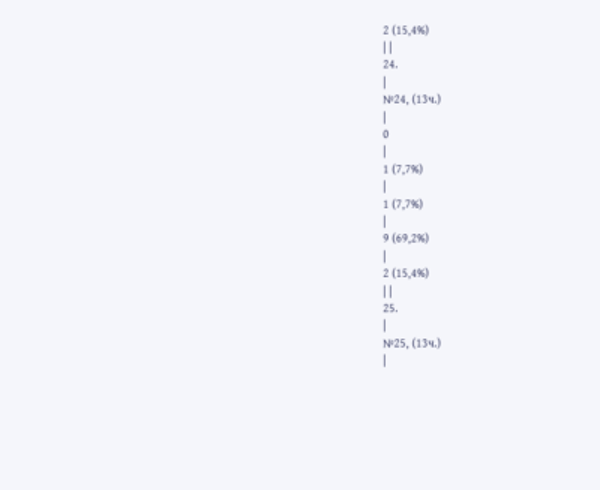2 (15,4%)
| |
24.
|
№24, (13ч.)
|
0
|
1 (7,7%)
|
1 (7,7%)
|
9 (69,2%)
|
2 (15,4%)
| |
25.
|
№25, (13ч.)
|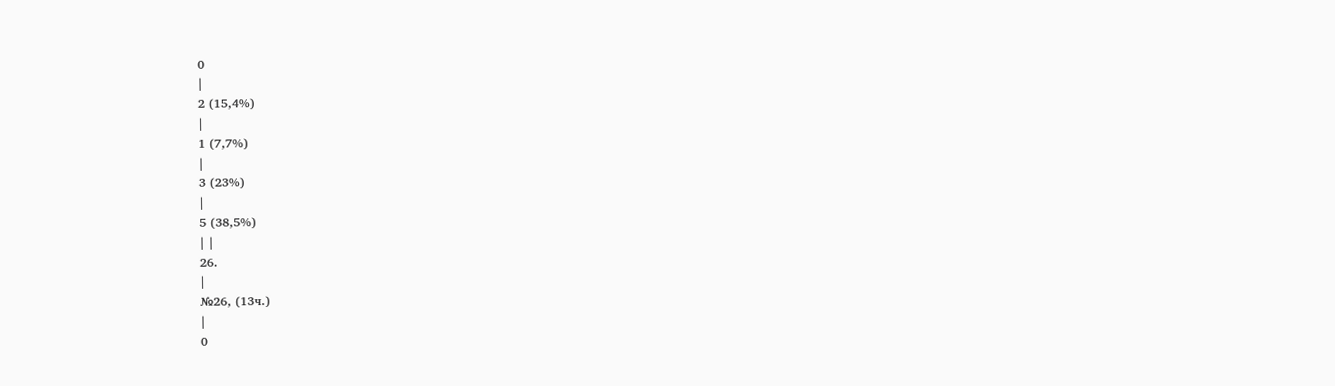0
|
2 (15,4%)
|
1 (7,7%)
|
3 (23%)
|
5 (38,5%)
| |
26.
|
№26, (13ч.)
|
0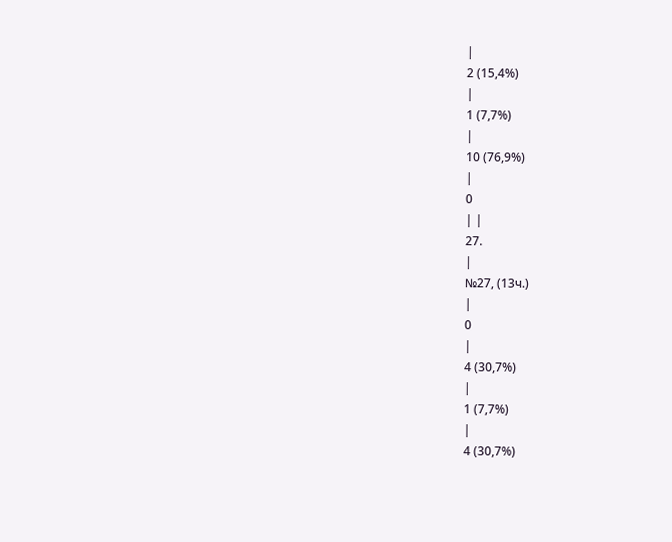|
2 (15,4%)
|
1 (7,7%)
|
10 (76,9%)
|
0
| |
27.
|
№27, (13ч.)
|
0
|
4 (30,7%)
|
1 (7,7%)
|
4 (30,7%)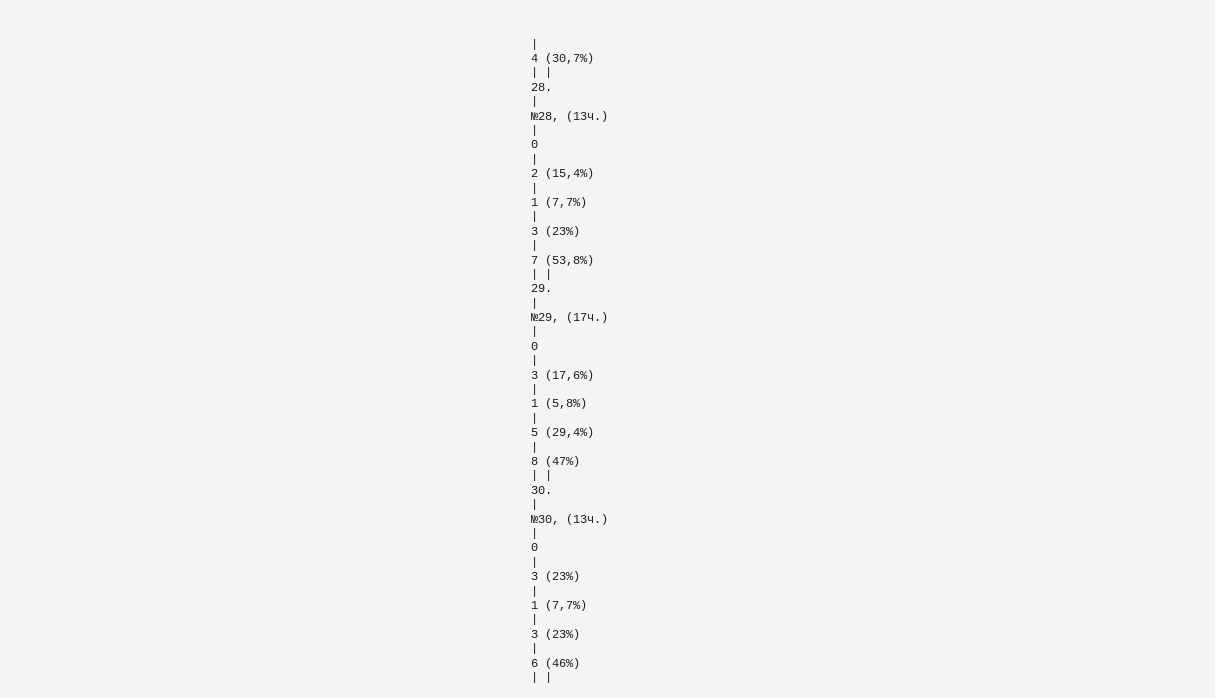|
4 (30,7%)
| |
28.
|
№28, (13ч.)
|
0
|
2 (15,4%)
|
1 (7,7%)
|
3 (23%)
|
7 (53,8%)
| |
29.
|
№29, (17ч.)
|
0
|
3 (17,6%)
|
1 (5,8%)
|
5 (29,4%)
|
8 (47%)
| |
30.
|
№30, (13ч.)
|
0
|
3 (23%)
|
1 (7,7%)
|
3 (23%)
|
6 (46%)
| |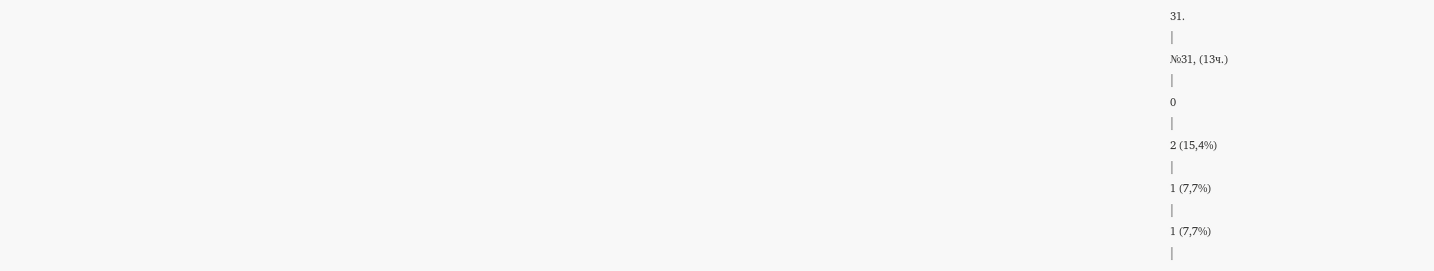31.
|
№31, (13ч.)
|
0
|
2 (15,4%)
|
1 (7,7%)
|
1 (7,7%)
|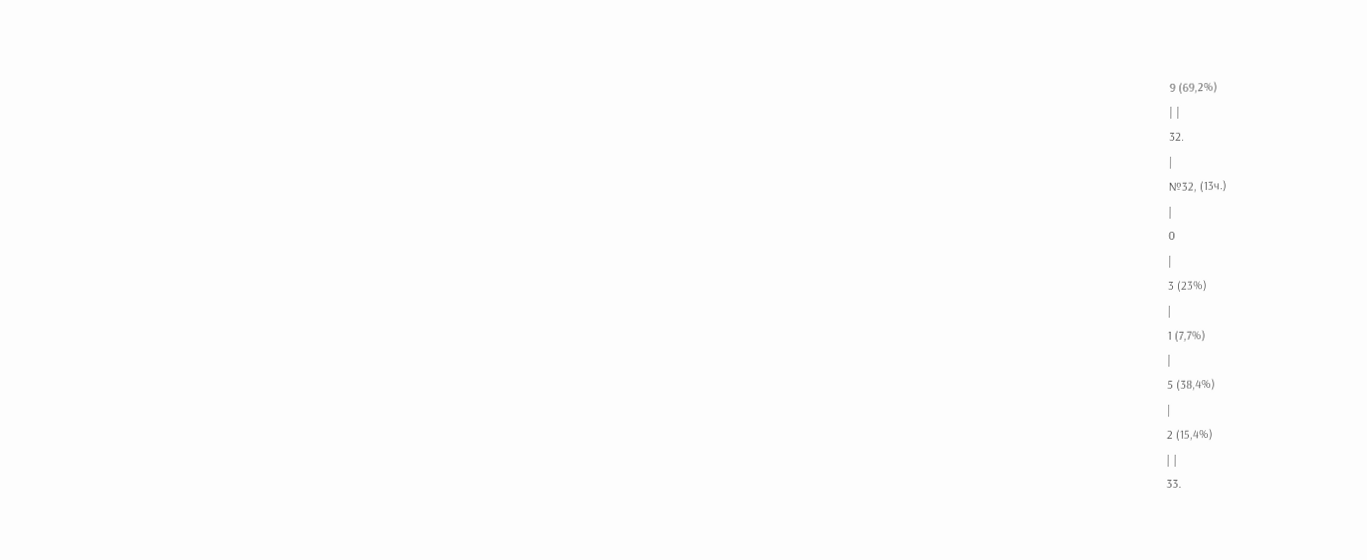9 (69,2%)
| |
32.
|
№32, (13ч.)
|
0
|
3 (23%)
|
1 (7,7%)
|
5 (38,4%)
|
2 (15,4%)
| |
33.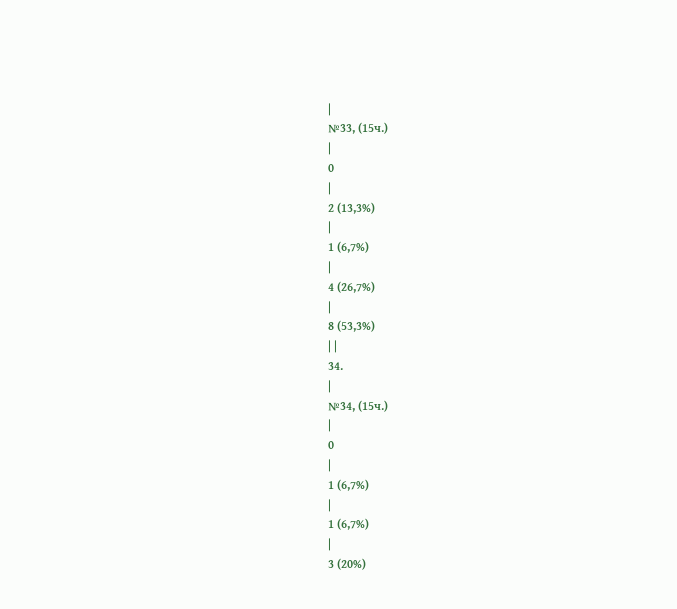|
№33, (15ч.)
|
0
|
2 (13,3%)
|
1 (6,7%)
|
4 (26,7%)
|
8 (53,3%)
| |
34.
|
№34, (15ч.)
|
0
|
1 (6,7%)
|
1 (6,7%)
|
3 (20%)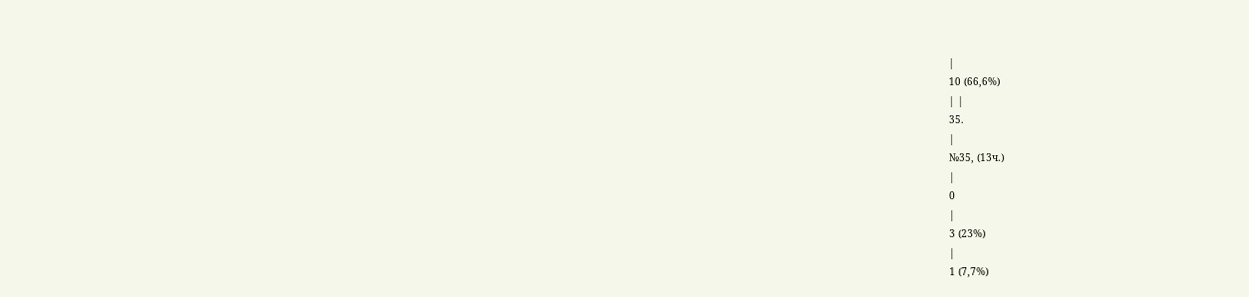|
10 (66,6%)
| |
35.
|
№35, (13ч.)
|
0
|
3 (23%)
|
1 (7,7%)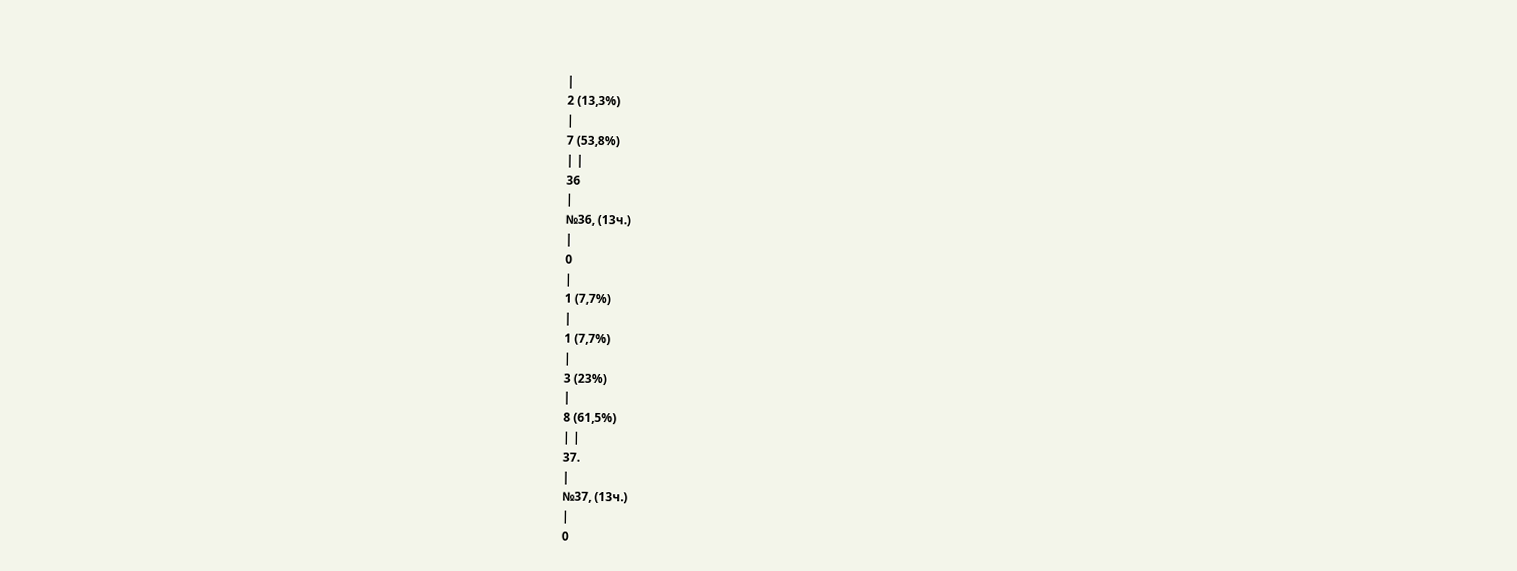|
2 (13,3%)
|
7 (53,8%)
| |
36
|
№36, (13ч.)
|
0
|
1 (7,7%)
|
1 (7,7%)
|
3 (23%)
|
8 (61,5%)
| |
37.
|
№37, (13ч.)
|
0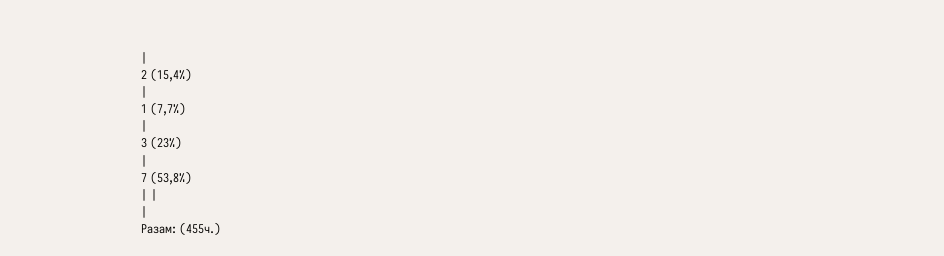|
2 (15,4%)
|
1 (7,7%)
|
3 (23%)
|
7 (53,8%)
| |
|
Разам: (455ч.)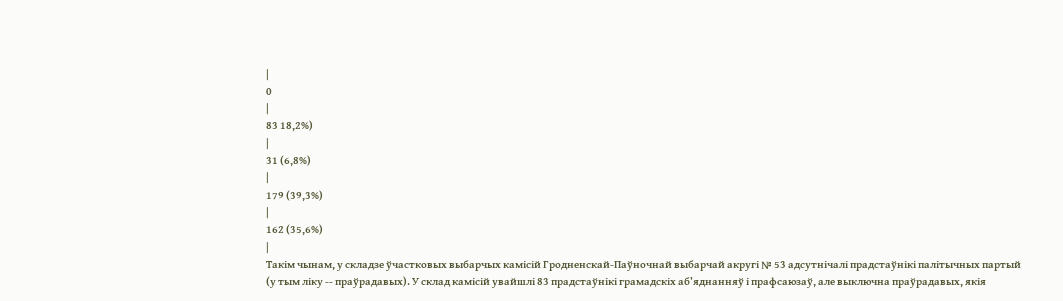|
0
|
83 18,2%)
|
31 (6,8%)
|
179 (39,3%)
|
162 (35,6%)
|
Такім чынам, у складзе ўчастковых выбарчых камісій Гродненскай-Паўночнай выбарчай акругі № 53 адсутнічалі прадстаўнікі палітычных партый (у тым ліку -- праўрадавых). У склад камісій увайшлі 83 прадстаўнікі грамадскіх аб’яднанняў і прафсаюзаў, але выключна праўрадавых, якія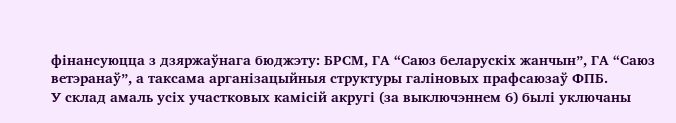фінансуюцца з дзяржаўнага бюджэту: БРСМ, ГА “Саюз беларускіх жанчын”, ГА “Саюз ветэранаў”, а таксама арганізацыйныя структуры галіновых прафсаюзаў ФПБ.
У склад амаль усіх участковых камісій акругі (за выключэннем 6) былі уключаны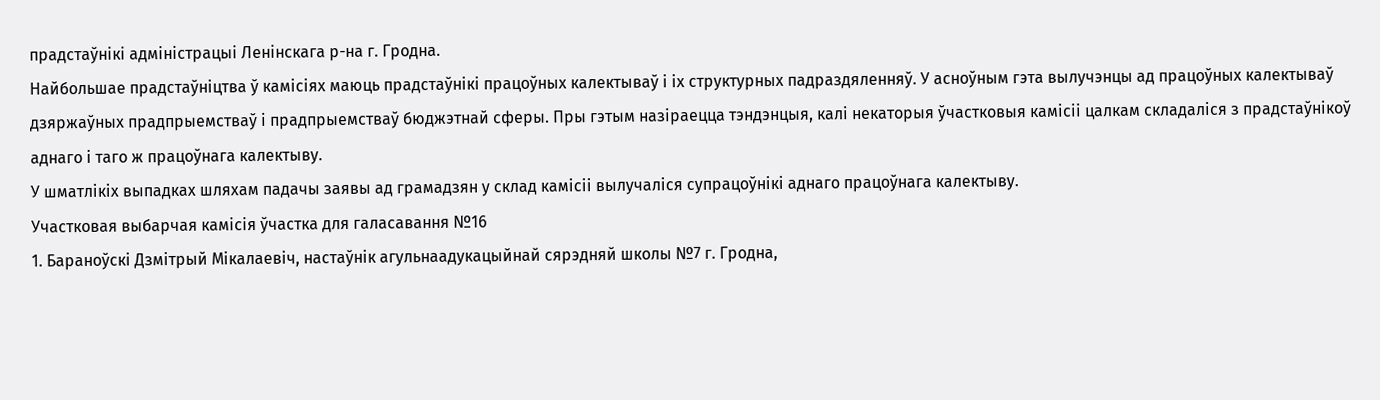прадстаўнікі адміністрацыі Ленінскага р-на г. Гродна.
Найбольшае прадстаўніцтва ў камісіях маюць прадстаўнікі працоўных калектываў і іх структурных падраздяленняў. У асноўным гэта вылучэнцы ад працоўных калектываў дзяржаўных прадпрыемстваў і прадпрыемстваў бюджэтнай сферы. Пры гэтым назіраецца тэндэнцыя, калі некаторыя ўчастковыя камісіі цалкам складаліся з прадстаўнікоў аднаго і таго ж працоўнага калектыву.
У шматлікіх выпадках шляхам падачы заявы ад грамадзян у склад камісіі вылучаліся супрацоўнікі аднаго працоўнага калектыву.
Участковая выбарчая камісія ўчастка для галасавання №16
1. Бараноўскі Дзмітрый Мікалаевіч, настаўнік агульнаадукацыйнай сярэдняй школы №7 г. Гродна,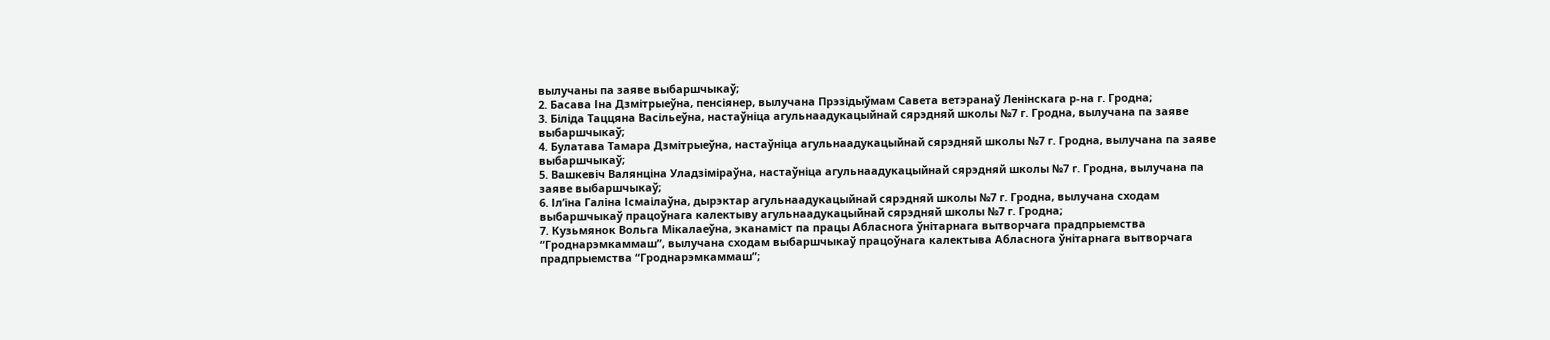вылучаны па заяве выбаршчыкаў;
2. Басава Іна Дзмітрыеўна, пенсіянер, вылучана Прэзідыўмам Савета ветэранаў Ленінскага р-на г. Гродна;
3. Біліда Таццяна Васільеўна, настаўніца агульнаадукацыйнай сярэдняй школы №7 г. Гродна, вылучана па заяве выбаршчыкаў;
4. Булатава Тамара Дзмітрыеўна, настаўніца агульнаадукацыйнай сярэдняй школы №7 г. Гродна, вылучана па заяве выбаршчыкаў;
5. Вашкевіч Валянціна Уладзіміраўна, настаўніца агульнаадукацыйнай сярэдняй школы №7 г. Гродна, вылучана па заяве выбаршчыкаў;
6. Іл’іна Галіна Ісмаілаўна, дырэктар агульнаадукацыйнай сярэдняй школы №7 г. Гродна, вылучана сходам выбаршчыкаў працоўнага калектыву агульнаадукацыйнай сярэдняй школы №7 г. Гродна;
7. Кузьмянок Вольга Мікалаеўна, эканаміст па працы Абласнога ўнітарнага вытворчага прадпрыемства “Гроднарэмкаммаш”, вылучана сходам выбаршчыкаў працоўнага калектыва Абласнога ўнітарнага вытворчага прадпрыемства “Гроднарэмкаммаш”;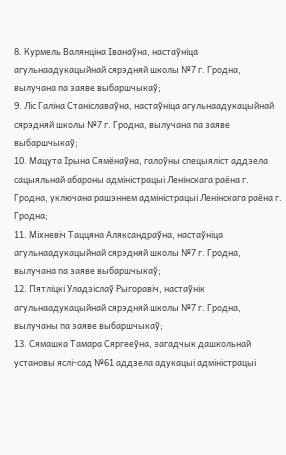8. Курмель Валянціна Іванаўна, настаўніца агульнаадукацыйнай сярэдняй школы №7 г. Гродна, вылучана па заяве выбаршчыкаў;
9. Ліс Галіна Станіславаўна, настаўніца агульнаадукацыйнай сярэдняй школы №7 г. Гродна, вылучана па заяве выбаршчыкаў;
10. Мацута Ірына Сямёнаўна, галоўны спецыяліст аддзела сацыяльнай абароны адміністрацыі Ленінскага раёна г. Гродна, уключана рашэннем адміністрацыі Ленінскага раёна г. Гродна;
11. Міхневіч Таццяна Аляксандраўна, настаўніца агульнаадукацыйнай сярэдняй школы №7 г. Гродна, вылучана па заяве выбаршчыкаў;
12. Пятліцкі Уладзіслаў Рыгоравіч, настаўнік агульнаадукацыйнай сярэдняй школы №7 г. Гродна, вылучаны па заяве выбаршчыкаў;
13. Сямашка Тамара Сяргееўна, загадчык дашкольнай установы яслі-сад №61 аддзела адукацыі адміністрацыі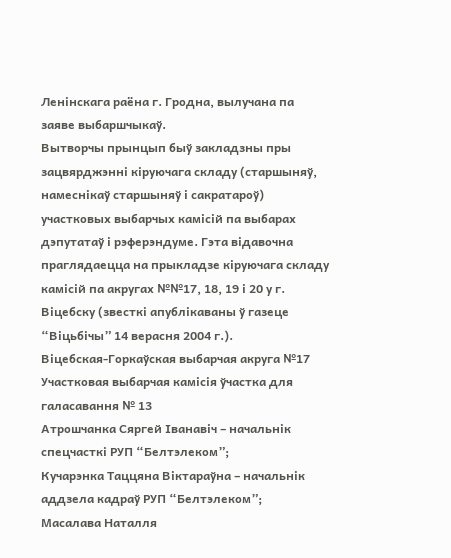Ленінскага раёна г. Гродна, вылучана па заяве выбаршчыкаў.
Вытворчы прынцып быў закладзны пры зацвярджэнні кіруючага складу (старшыняў, намеснікаў старшыняў і сакратароў) участковых выбарчых камісій па выбарах дэпутатаў і рэферэндуме. Гэта відавочна праглядаецца на прыкладзе кіруючага складу камісій па акругах №№17, 18, 19 і 20 у г. Віцебску (звесткі апублікаваны ў газеце “Віцьбічы” 14 верасня 2004 г.).
Віцебская-Горкаўская выбарчая акруга №17
Участковая выбарчая камісія ўчастка для галасавання № 13
Атрошчанка Сяргей Іванавіч – начальнік спецчасткі РУП “Белтэлеком”;
Кучарэнка Таццяна Віктараўна – начальнік аддзела кадраў РУП “Белтэлеком”;
Масалава Наталля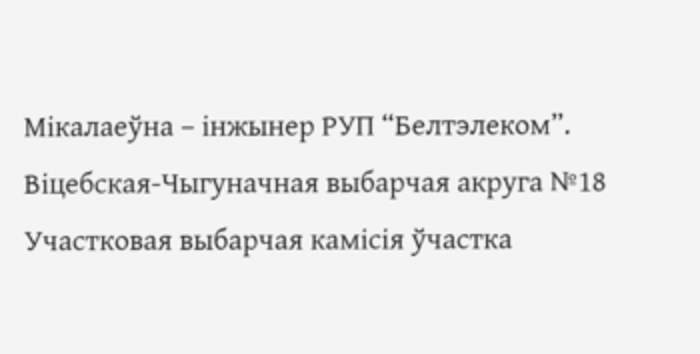Мікалаеўна – інжынер РУП “Белтэлеком”.
Віцебская-Чыгуначная выбарчая акруга №18
Участковая выбарчая камісія ўчастка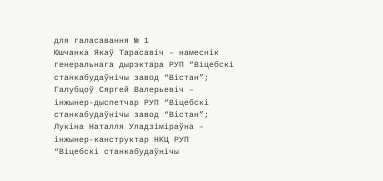для галасавання № 1
Юшчанка Якаў Тарасавіч – намеснік генеральнага дырэктара РУП “Віцебскі станкабудаўнічы завод “Вістан”;
Галубцоў Сяргей Валерьевіч – інжынер-дыспетчар РУП “Віцебскі станкабудаўнічы завод “Вістан”;
Лукіна Наталля Уладзіміраўна – інжынер-канструктар НКЦ РУП “Віцебскі станкабудаўнічы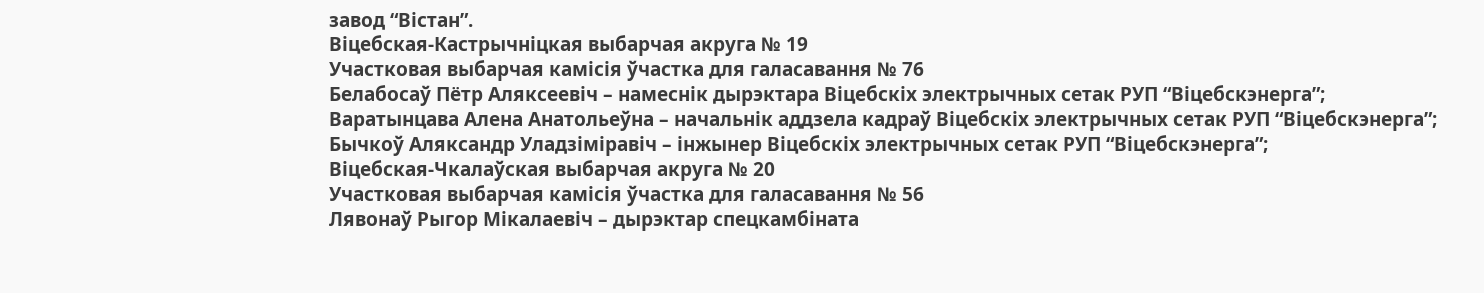завод “Вістан”.
Віцебская-Кастрычніцкая выбарчая акруга № 19
Участковая выбарчая камісія ўчастка для галасавання № 76
Белабосаў Пётр Аляксеевіч – намеснік дырэктара Віцебскіх электрычных сетак РУП “Віцебскэнерга”;
Варатынцава Алена Анатольеўна – начальнік аддзела кадраў Віцебскіх электрычных сетак РУП “Віцебскэнерга”;
Бычкоў Аляксандр Уладзіміравіч – інжынер Віцебскіх электрычных сетак РУП “Віцебскэнерга”;
Віцебская-Чкалаўская выбарчая акруга № 20
Участковая выбарчая камісія ўчастка для галасавання № 56
Лявонаў Рыгор Мікалаевіч – дырэктар спецкамбіната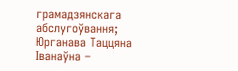грамадзянскага абслугоўвання;
Юрганава Таццяна Іванаўна –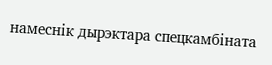намеснік дырэктара спецкамбіната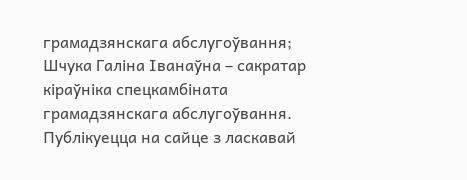грамадзянскага абслугоўвання;
Шчука Галіна Іванаўна – сакратар кіраўніка спецкамбіната грамадзянскага абслугоўвання.
Публікуецца на сайце з ласкавай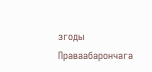згоды Праваабарончага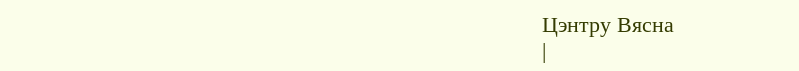Цэнтру Вясна
|